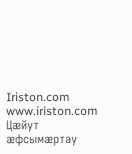Iriston.com
www.iriston.com
Цæйут æфсымæртау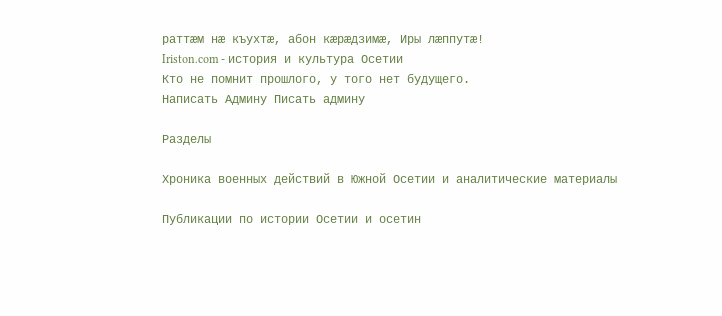раттæм нæ къухтæ, абон кæрæдзимæ, Иры лæппутæ!
Iriston.com - история и культура Осетии
Кто не помнит прошлого, у того нет будущего.
Написать Админу Писать админу

Разделы

Хроника военных действий в Южной Осетии и аналитические материалы

Публикации по истории Осетии и осетин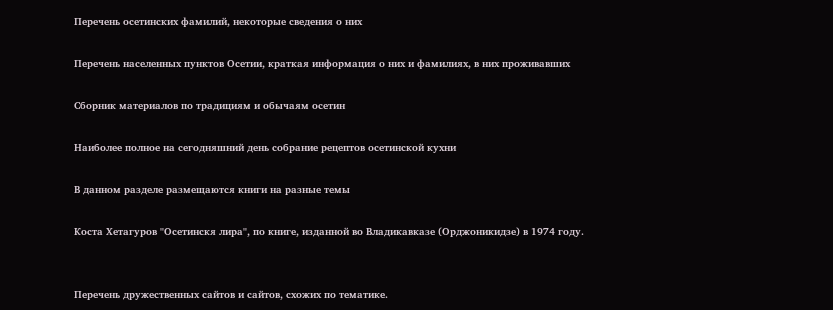Перечень осетинских фамилий, некоторые сведения о них

Перечень населенных пунктов Осетии, краткая информация о них и фамилиях, в них проживавших

Сборник материалов по традициям и обычаям осетин

Наиболее полное на сегодняшний день собрание рецептов осетинской кухни

В данном разделе размещаются книги на разные темы

Коста Хетагуров "Осетинскя лира", по книге, изданной во Владикавказе (Орджоникидзе) в 1974 году.


Перечень дружественных сайтов и сайтов, схожих по тематике.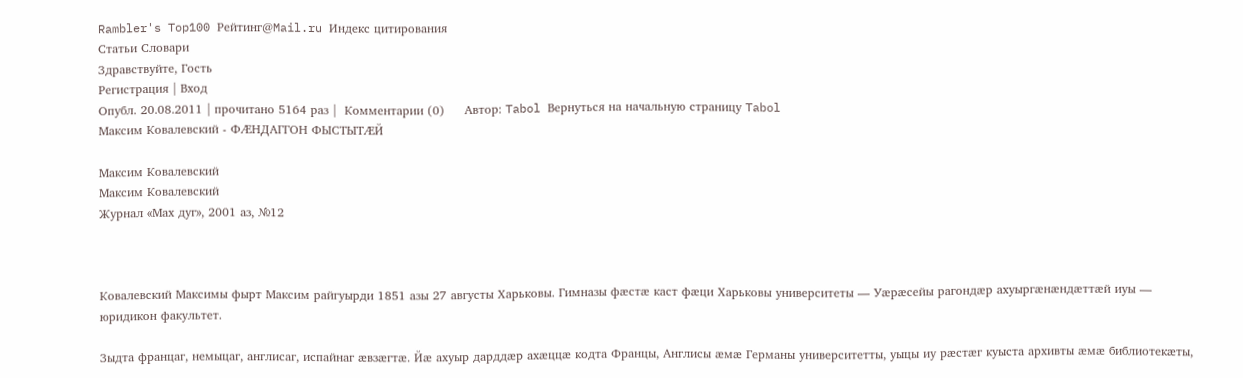Rambler's Top100 Рейтинг@Mail.ru Индекс цитирования
Статьи Словари
Здравствуйте, Гость
Регистрация | Вход
Опубл. 20.08.2011 | прочитано 5164 раз |  Комментарии (0)     Автор: Tabol Вернуться на начальную страницу Tabol
Максим Ковалевский - ФÆНДАГГОН ФЫСТЫТÆЙ

Максим Ковалевский
Максим Ковалевский
Журнал «Мах дуг», 2001 аз, №12



Ковалевский Максимы фырт Максим райгуырди 1851 азы 27 августы Харьковы. Гимназы фæстæ каст фæци Харьковы университеты — Уæрæсейы рагондæр ахуыргæнæндæттæй иуы — юридикон факультет.

Зыдта францаг, немыцаг, англисаг, испайнаг æвзæгтæ. Йæ ахуыр дарддæр ахæццæ кодта Францы, Англисы æмæ Германы университетты, уыцы иу рæстæг куыста архивты æмæ библиотекæты,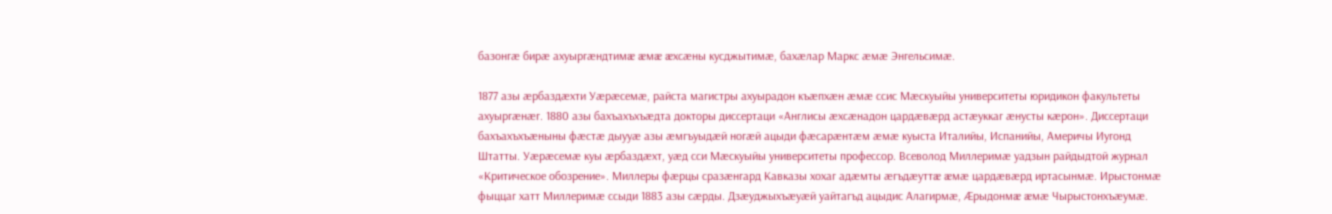базонгæ бирæ ахуыргæндтимæ æмæ æхсæны кусджытимæ, бахæлар Маркс æмæ Энгельсимæ.

1877 азы æрбаздæхти Уæрæсемæ, райста магистры ахуырадон къæпхæн æмæ ссис Мæскуыйы университеты юридикон факультеты ахуыргæнæг. 1880 азы бахъахъхъæдта докторы диссертаци «Англисы æхсæнадон цардæвæрд астæуккаг æнусты кæрон». Диссертаци бахъахъхъæныны фæстæ дыууæ азы æмгъуыдæй ногæй ацыди фæсарæнтæм æмæ куыста Италийы, Испанийы, Америчы Иугонд Штатты. Уæрæсемæ куы æрбаздæхт, уæд сси Мæскуыйы университеты профессор. Всеволод Миллеримæ уадзын райдыдтой журнал «Критическое обозрение». Миллеры фæрцы сразæнгард Кавказы хохаг адæмты æгъдæуттæ æмæ цардæвæрд иртасынмæ. Ирыстонмæ фыццаг хатт Миллеримæ ссыди 1883 азы сæрды. Дзæуджыхъæуæй уайтагъд ацыдис Алагирмæ, Æрыдонмæ æмæ Чырыстонхъæумæ.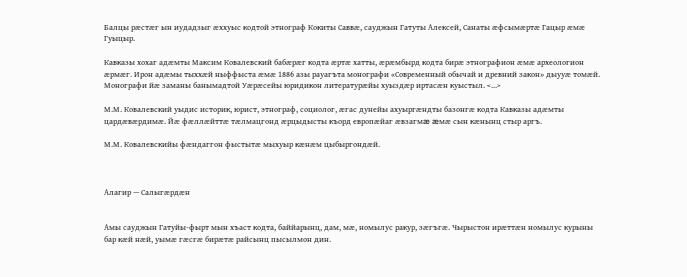Балцы рæстæг ын иудадзыг æххуыс кодтой этнограф Кокиты Саввæ, сауджын Гатуты Алексей, Санаты æфсымæртæ Гацыр æмæ Гуыцыр.

Кавказы хохаг адæмты Максим Ковалевский бабæрæг кодта æртæ хатты, æрæмбырд кодта бирæ этнографион æмæ археологион æрмæг. Ирон адæмы тыххæй ныффыста æмæ 1886 азы рауагъта монографи «Современный обычай и древний закон» дыууæ томæй. Монографи йæ заманы банымадтой Уæрæсейы юридикон литературæйы хуыздæр иртасæн куыстыл. <...>

М.М. Ковалевский уыдис историк, юрист, этнограф, социолог, æгас дунейы ахуыргæндты базонгæ кодта Кавказы адæмты цардæвæрдимæ. Йæ фæллæйттæ тæлмацгонд æрцыдысты къорд европæйаг æвзагмæ æмæ сын кæнынц стыр аргъ.

М.М. Ковалевскийы фæндаггон фыстытæ мыхуыр кæнæм цыбыргондæй.



Алагир — Салыгæрдæн


Амы сауджын Гатуйы-фырт мын хъаст кодта, баййарынц, дам, мæ, номылус ракур, зæгъгæ. Чырыстон ирæттæн номылус курыны бар кæй нæй, уымæ гæсгæ бирæтæ райсынц пысылмон дин.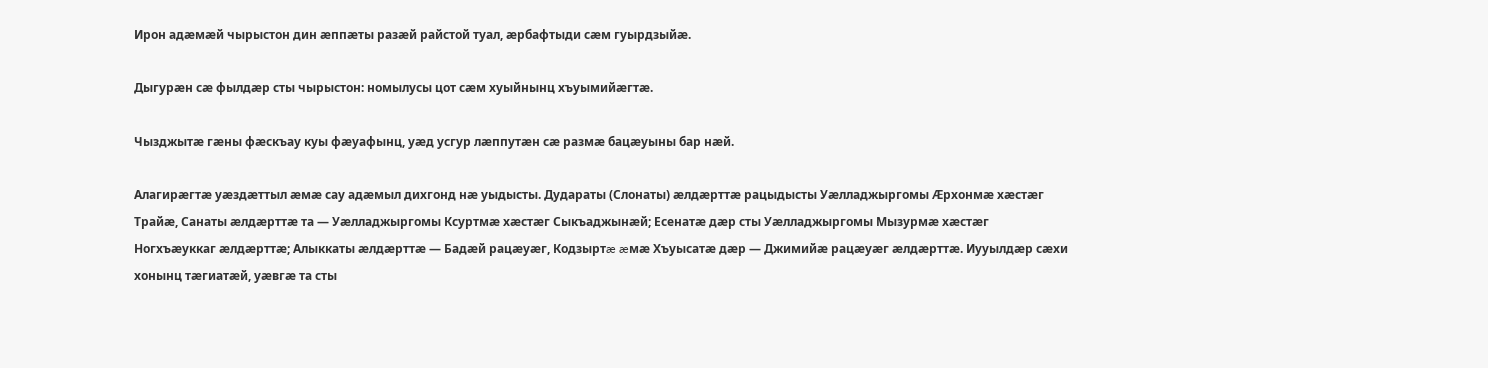Ирон адæмæй чырыстон дин æппæты разæй райстой туал, æрбафтыди сæм гуырдзыйæ.

Дыгурæн сæ фылдæр сты чырыстон: номылусы цот сæм хуыйнынц хъуымийæгтæ.

Чызджытæ гæны фæскъау куы фæуафынц, уæд усгур лæппутæн сæ размæ бацæуыны бар нæй.

Алагирæгтæ уæздæттыл æмæ сау адæмыл дихгонд нæ уыдысты. Дудараты (Слонаты) æлдæрттæ рацыдысты Уæлладжыргомы Æрхонмæ хæстæг Трайæ, Санаты æлдæрттæ та — Уæлладжыргомы Ксуртмæ хæстæг Сыкъаджынæй; Есенатæ дæр сты Уæлладжыргомы Мызурмæ хæстæг Ногхъæуккаг æлдæрттæ; Алыккаты æлдæрттæ — Бадæй рацæуæг, Кодзыртæ æмæ Хъуысатæ дæр — Джимийæ рацæуæг æлдæрттæ. Иууылдæр сæхи хонынц тæгиатæй, уæвгæ та сты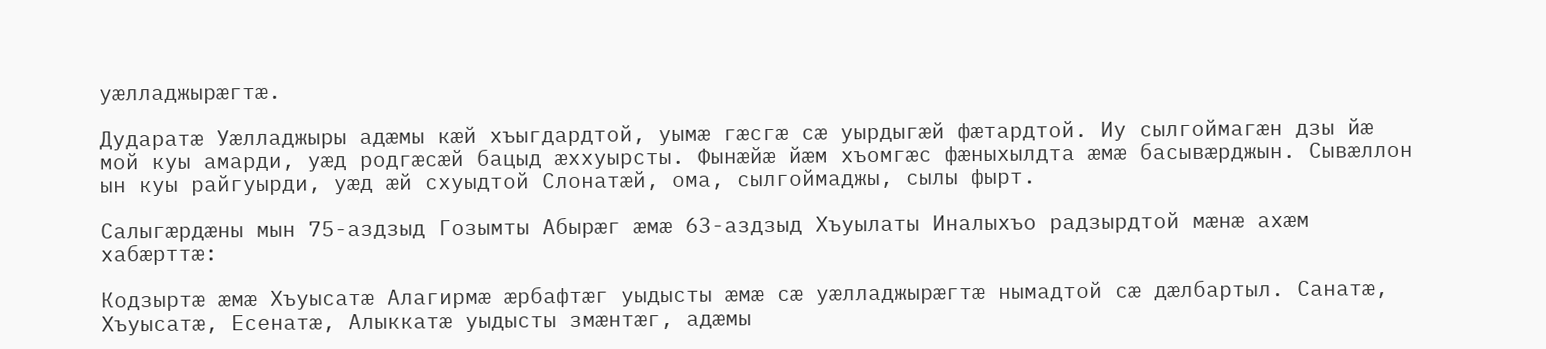уæлладжырæгтæ.

Дударатæ Уæлладжыры адæмы кæй хъыгдардтой, уымæ гæсгæ сæ уырдыгæй фæтардтой. Иу сылгоймагæн дзы йæ мой куы амарди, уæд родгæсæй бацыд æххуырсты. Фынæйæ йæм хъомгæс фæныхылдта æмæ басывæрджын. Сывæллон ын куы райгуырди, уæд æй схуыдтой Слонатæй, ома, сылгоймаджы, сылы фырт.

Салыгæрдæны мын 75-аздзыд Гозымты Абырæг æмæ 63-аздзыд Хъуылаты Иналыхъо радзырдтой мæнæ ахæм хабæрттæ:

Кодзыртæ æмæ Хъуысатæ Алагирмæ æрбафтæг уыдысты æмæ сæ уæлладжырæгтæ нымадтой сæ дæлбартыл. Санатæ, Хъуысатæ, Есенатæ, Алыккатæ уыдысты змæнтæг, адæмы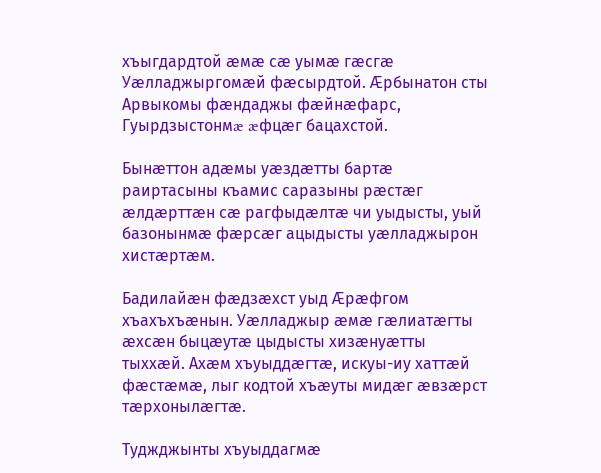хъыгдардтой æмæ сæ уымæ гæсгæ Уæлладжыргомæй фæсырдтой. Æрбынатон сты Арвыкомы фæндаджы фæйнæфарс, Гуырдзыстонмæ æфцæг бацахстой.

Бынæттон адæмы уæздæтты бартæ раиртасыны къамис саразыны рæстæг æлдæрттæн сæ рагфыдæлтæ чи уыдысты, уый базонынмæ фæрсæг ацыдысты уæлладжырон хистæртæм.

Бадилайæн фæдзæхст уыд Æрæфгом хъахъхъæнын. Уæлладжыр æмæ гæлиатæгты æхсæн быцæутæ цыдысты хизæнуæтты тыххæй. Ахæм хъуыддæгтæ, искуы-иу хаттæй фæстæмæ, лыг кодтой хъæуты мидæг æвзæрст тæрхонылæгтæ.

Туджджынты хъуыддагмæ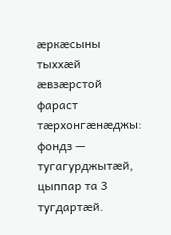æркæсыны тыххæй æвзæрстой фараст тæрхонгæнæджы: фондз — тугагурджытæй, цыппар та 3 тугдартæй.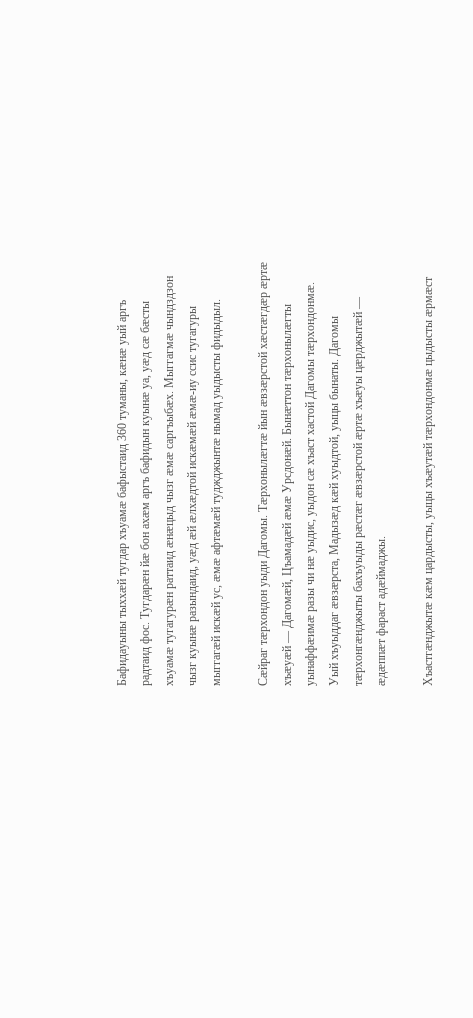Бафидауыны тыххæй тугдар хъуамæ бафыстаид 360 туманы, кæнæ уый аргъ радтаид фос. Тугдарæн йæ бон ахæм аргъ бафидын куынæ уа, уæд сæ бæсты хъуамæ тугагурæн раттаид æнæцыд чызг æмæ саргъыбæх. Мыггагмæ чындздзон чызг куынæ разындаид, уæд æй æлхæдтой искæмæй æмæ-иу ссис тугагуры мыггагæй искæй ус, æмæ афтæмæй туджджынтæ нымад уыдысты фидыдыл.

Сæйраг тæрхондон уыди Дагомы. Тæрхонылæгтæ йын æвзæрстой хæстæгдæр æртæ хъæуæй — Дагомæй, Цъамадæй æмæ Урсдонæй. Бынæттон тæрхонылæгты уынаффæимæ разы чи нæ уыдис, уыдон сæ хъаст хастой Дагомы тæрхондонмæ. Уый хъуыддаг æвзæрста, Мадызæд кæй хуыдтой, уыцы бынаты. Дагомы тæрхонгæнджыты бахъуыды рæстæг æвзæрстой æртæ хъæуы цæрджытæй — æдæппæт фараст адæймаджы.

Хъастгæнджытæ кæм цардысты, уыцы хъæутæй тæрхондонмæ цыдысты æрмæст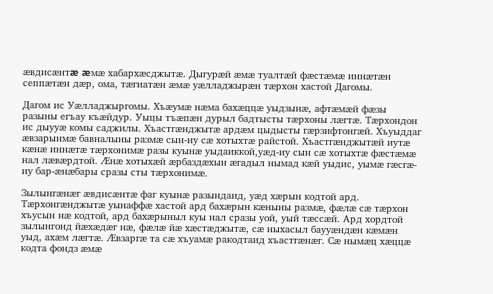æвдисæнтæ æмæ хабархæсджытæ. Дыгурæй æмæ туалтæй фæстæмæ иннæтæн сеппæтæн дæр, ома, тæгиатæн æмæ уæлладжырæн тæрхон хастой Дагомы.

Дагом ис Уæлладжыргомы. Хъæумæ нæма бахæццæ уыдзынæ, афтæмæй фæзы разыны егъау къæйдур. Уыцы тъæпæн дурыл бадтысты тæрхоны лæгтæ. Тæрхондон ис дыууæ комы саджилы. Хъастгæнджытæ ардæм цыдысты гæрзифтонгæй. Хъуыддаг æвзарынмæ бавналыны размæ сын-иу сæ хотыхтæ райстой. Хъастгæнджытæй иутæ кæнæ иннæтæ тæрхонимæ разы куынæ уыдаиккой,уæд-иу сын сæ хотыхтæ фæстæмæ нал лæвæрдтой. Æнæ хотыхæй æрбаздæхын æгадыл нымад кæй уыдис, уымæ гæсгæ-иу бар-æнæбары сразы сты тæрхонимæ.

Зылынгæнæг æвдисæнтæ фаг куынæ разындаид, уæд хæрын кодтой ард. Тæрхонгæнджытæ уынаффæ хастой ард бахæрын кæныны размæ, фæлæ сæ тæрхон хъусын нæ кодтой, ард бахæрыныл куы нал сразы уой, уый тæссæй. Ард хордтой зылынгонд йæхæдæг нæ, фæлæ йæ хæстæджытæ, сæ ныхасыл баууæндæн кæмæн уыд, ахæм лæгтæ. Æвзаргæ та сæ хъуамæ ракодтаид хъастгæнæг. Сæ нымæц хæццæ кодта фондз æмæ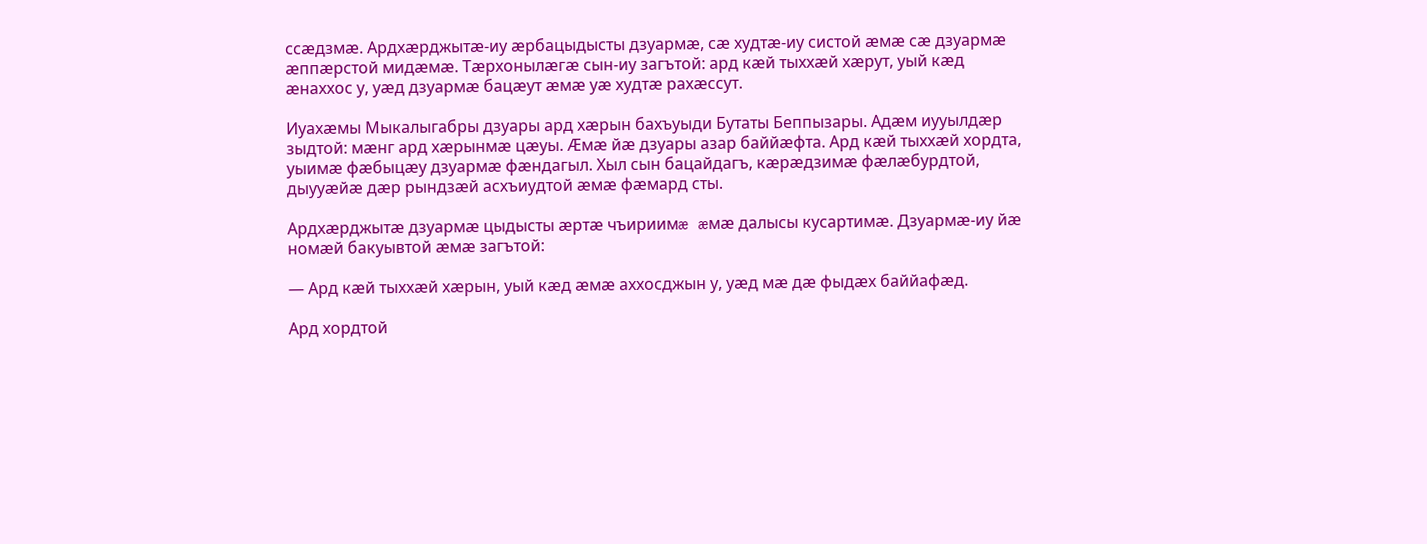ссæдзмæ. Ардхæрджытæ-иу æрбацыдысты дзуармæ, сæ худтæ-иу систой æмæ сæ дзуармæ æппæрстой мидæмæ. Тæрхонылæгæ сын-иу загътой: ард кæй тыххæй хæрут, уый кæд æнаххос у, уæд дзуармæ бацæут æмæ уæ худтæ рахæссут.

Иуахæмы Мыкалыгабры дзуары ард хæрын бахъуыди Бутаты Беппызары. Адæм иууылдæр зыдтой: мæнг ард хæрынмæ цæуы. Æмæ йæ дзуары азар баййæфта. Ард кæй тыххæй хордта, уыимæ фæбыцæу дзуармæ фæндагыл. Хыл сын бацайдагъ, кæрæдзимæ фæлæбурдтой, дыууæйæ дæр рындзæй асхъиудтой æмæ фæмард сты.

Ардхæрджытæ дзуармæ цыдысты æртæ чъириимæ æмæ далысы кусартимæ. Дзуармæ-иу йæ номæй бакуывтой æмæ загътой:

— Ард кæй тыххæй хæрын, уый кæд æмæ аххосджын у, уæд мæ дæ фыдæх баййафæд.

Ард хордтой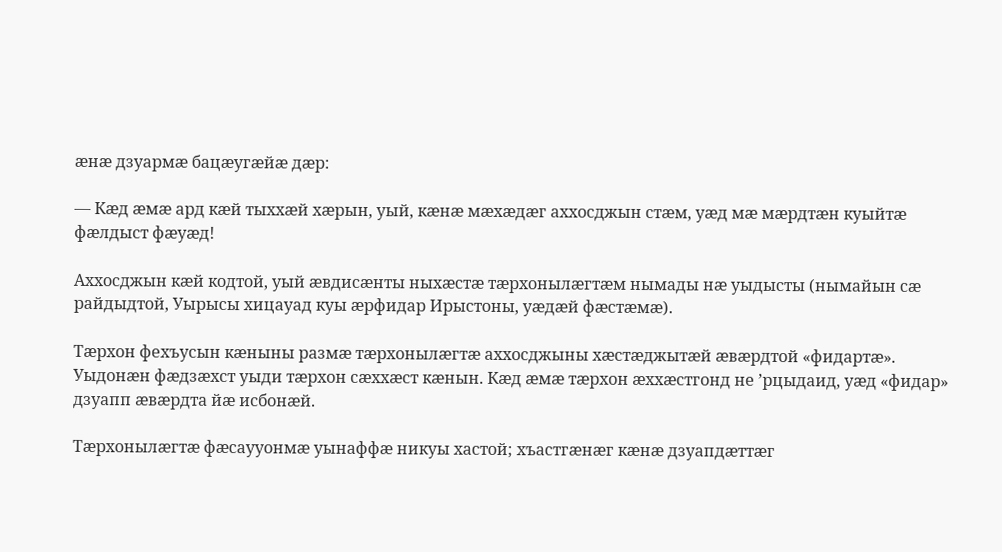æнæ дзуармæ бацæугæйæ дæр:

— Кæд æмæ ард кæй тыххæй хæрын, уый, кæнæ мæхæдæг аххосджын стæм, уæд мæ мæрдтæн куыйтæ фæлдыст фæуæд!

Аххосджын кæй кодтой, уый æвдисæнты ныхæстæ тæрхонылæгтæм нымады нæ уыдысты (нымайын сæ райдыдтой, Уырысы хицауад куы æрфидар Ирыстоны, уæдæй фæстæмæ).

Тæрхон фехъусын кæныны размæ тæрхонылæгтæ аххосджыны хæстæджытæй æвæрдтой «фидартæ». Уыдонæн фæдзæхст уыди тæрхон сæххæст кæнын. Кæд æмæ тæрхон æххæстгонд не ’рцыдаид, уæд «фидар» дзуапп æвæрдта йæ исбонæй.

Тæрхонылæгтæ фæсаууонмæ уынаффæ никуы хастой; хъастгæнæг кæнæ дзуапдæттæг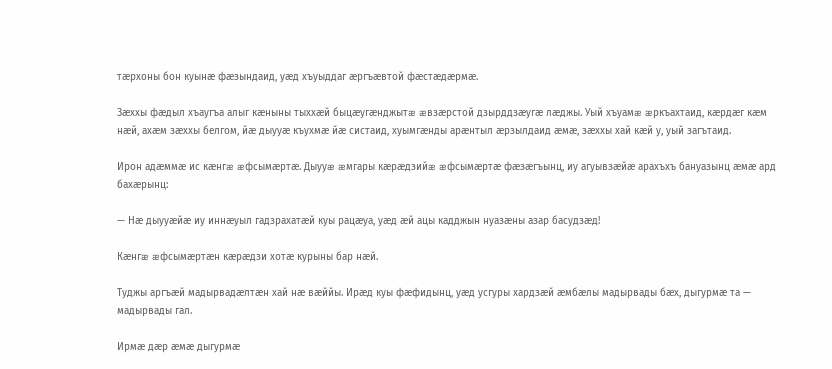тæрхоны бон куынæ фæзындаид, уæд хъуыддаг æргъæвтой фæстæдæрмæ.

Зæххы фæдыл хъаугъа алыг кæныны тыххæй быцæугæнджытæ æвзæрстой дзырддзæугæ лæджы. Уый хъуамæ æркъахтаид, кæрдæг кæм нæй, ахæм зæххы белгом, йæ дыууæ къухмæ йæ систаид, хуымгæнды арæнтыл æрзылдаид æмæ, зæххы хай кæй у, уый загътаид.

Ирон адæммæ ис кæнгæ æфсымæртæ. Дыууæ æмгары кæрæдзийæ æфсымæртæ фæзæгъынц, иу агуывзæйæ арахъхъ бануазынц æмæ ард бахæрынц:

— Нæ дыууæйæ иу иннæуыл гадзрахатæй куы рацæуа, уæд æй ацы кадджын нуазæны азар басудзæд!

Кæнгæ æфсымæртæн кæрæдзи хотæ курыны бар нæй.

Туджы аргъæй мадырвадæлтæн хай нæ вæййы. Ирæд куы фæфидынц, уæд усгуры хардзæй æмбæлы мадырвады бæх, дыгурмæ та — мадырвады гал.

Ирмæ дæр æмæ дыгурмæ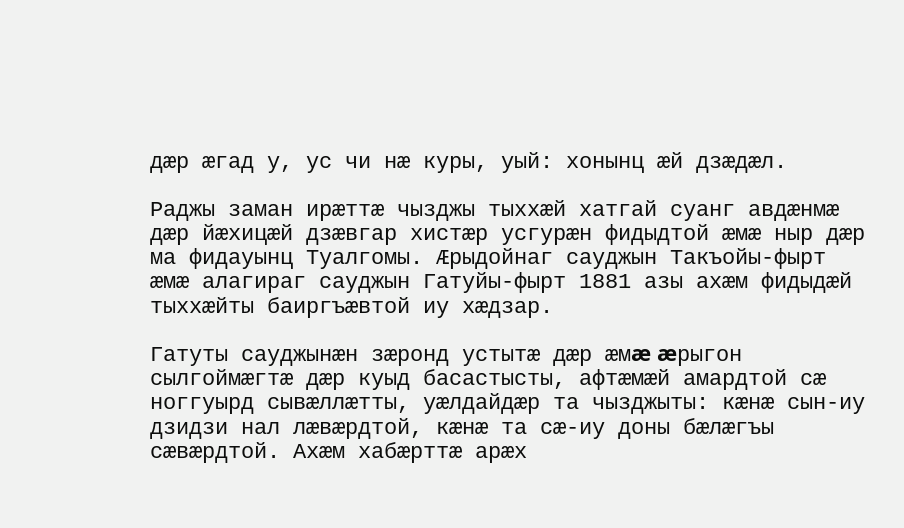дæр æгад у, ус чи нæ куры, уый: хонынц æй дзæдæл.

Раджы заман ирæттæ чызджы тыххæй хатгай суанг авдæнмæ дæр йæхицæй дзæвгар хистæр усгурæн фидыдтой æмæ ныр дæр ма фидауынц Туалгомы. Æрыдойнаг сауджын Такъойы-фырт æмæ алагираг сауджын Гатуйы-фырт 1881 азы ахæм фидыдæй тыххæйты баиргъæвтой иу хæдзар.

Гатуты сауджынæн зæронд устытæ дæр æмæ æрыгон сылгоймæгтæ дæр куыд басастысты, афтæмæй амардтой сæ ноггуырд сывæллæтты, уæлдайдæр та чызджыты: кæнæ сын-иу дзидзи нал лæвæрдтой, кæнæ та сæ-иу доны бæлæгъы сæвæрдтой. Ахæм хабæрттæ арæх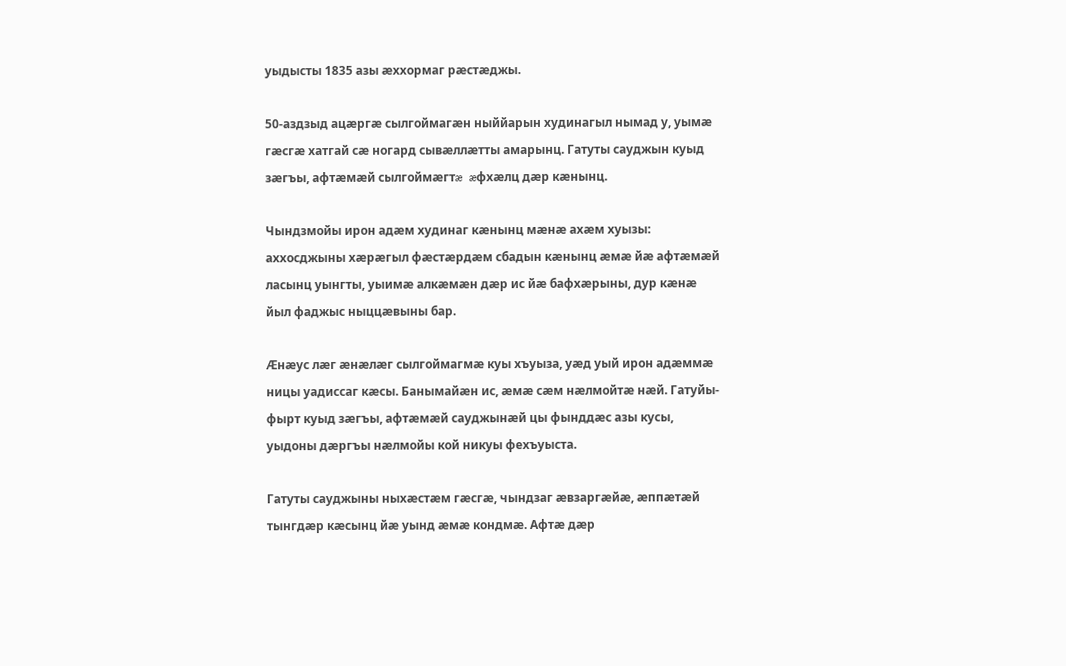уыдысты 1835 азы æххормаг рæстæджы.

50-аздзыд ацæргæ сылгоймагæн ныййарын худинагыл нымад у, уымæ гæсгæ хатгай сæ ногард сывæллæтты амарынц. Гатуты сауджын куыд зæгъы, афтæмæй сылгоймæгтæ æфхæлц дæр кæнынц.

Чындзмойы ирон адæм худинаг кæнынц мæнæ ахæм хуызы: аххосджыны хæрæгыл фæстæрдæм сбадын кæнынц æмæ йæ афтæмæй ласынц уынгты, уыимæ алкæмæн дæр ис йæ бафхæрыны, дур кæнæ йыл фаджыс ныццæвыны бар.

Æнæус лæг æнæлæг сылгоймагмæ куы хъуыза, уæд уый ирон адæммæ ницы уадиссаг кæсы. Банымайæн ис, æмæ сæм нæлмойтæ нæй. Гатуйы-фырт куыд зæгъы, афтæмæй сауджынæй цы фынддæс азы кусы, уыдоны дæргъы нæлмойы кой никуы фехъуыста.

Гатуты сауджыны ныхæстæм гæсгæ, чындзаг æвзаргæйæ, æппæтæй тынгдæр кæсынц йæ уынд æмæ кондмæ. Афтæ дæр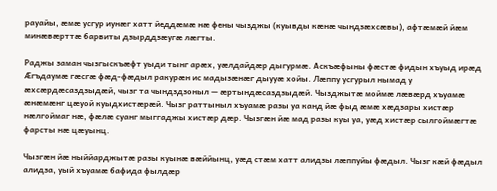рауайы, æмæ усгур иунæг хатт йеддæмæ нæ фены чызджы (куывды кæнæ чындзæхсæвы), афтæмæй йæм минæвæрттæ барвиты дзырддзæугæ лæгты.

Раджы заман чызгыскъæфт уыди тынг арæх, уæлдайдæр дыгурмæ. Аскъæфыны фæстæ фидын хъуыд ирæд Æгъдаумæ гæсгæ фæд-фæдыл ракурæн ис мадызæнæг дыууæ хойы. Лæппу усгурыл нымад у æхсæрдæсаздзыдæй, чызг та чындздзоныл — æртындæсаздзыдæй. Чызджытæ моймæ лæвæрд хъуамæ æнæмæнг цæуой куыдхистæрæй. Чызг раттыныл хъуамæ разы уа канд йæ фыд æмæ хæдзары хистæр нæлгоймаг нæ, фæлæ суанг мыггаджы хистæр дæр. Чызгæн йæ мад разы куы уа, уæд хистæр сылгоймæгтæ фарсты нæ цæуынц.

Чызгæн йæ ныййарджытæ разы куынæ вæййынц, уæд стæм хатт алидзы лæппуйы фæдыл. Чызг кæй фæдыл алидза, уый хъуамæ бафида фылдæр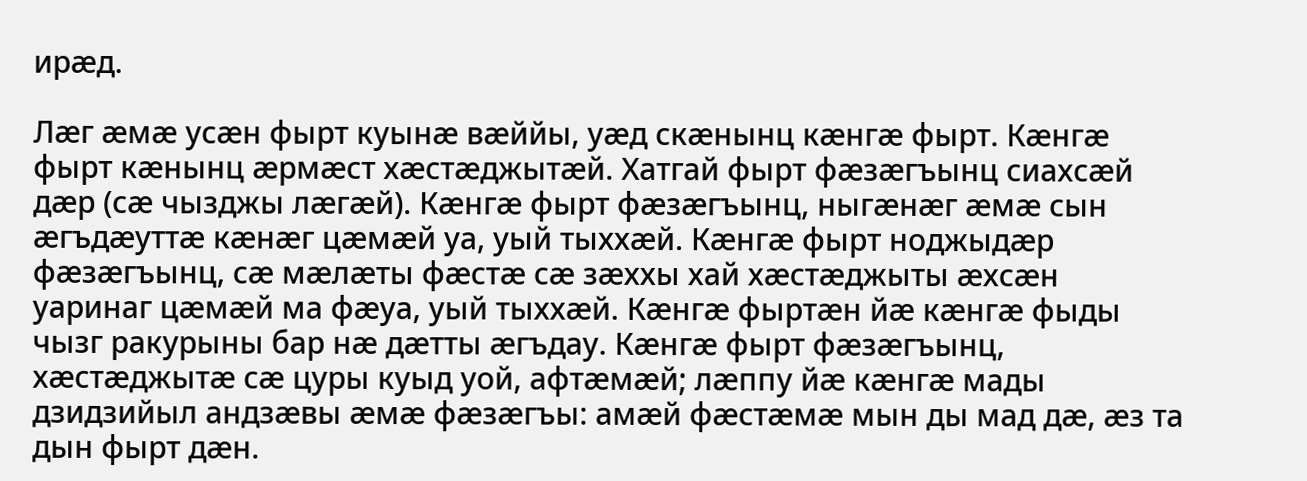ирæд.

Лæг æмæ усæн фырт куынæ вæййы, уæд скæнынц кæнгæ фырт. Кæнгæ фырт кæнынц æрмæст хæстæджытæй. Хатгай фырт фæзæгъынц сиахсæй дæр (сæ чызджы лæгæй). Кæнгæ фырт фæзæгъынц, ныгæнæг æмæ сын æгъдæуттæ кæнæг цæмæй уа, уый тыххæй. Кæнгæ фырт ноджыдæр фæзæгъынц, сæ мæлæты фæстæ сæ зæххы хай хæстæджыты æхсæн уаринаг цæмæй ма фæуа, уый тыххæй. Кæнгæ фыртæн йæ кæнгæ фыды чызг ракурыны бар нæ дæтты æгъдау. Кæнгæ фырт фæзæгъынц, хæстæджытæ сæ цуры куыд уой, афтæмæй; лæппу йæ кæнгæ мады дзидзийыл андзæвы æмæ фæзæгъы: амæй фæстæмæ мын ды мад дæ, æз та дын фырт дæн.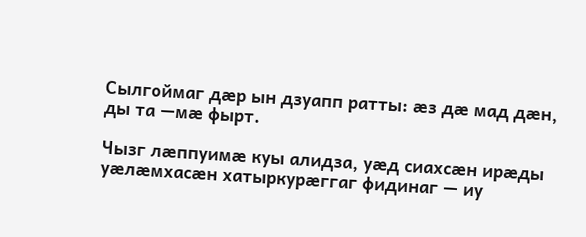Сылгоймаг дæр ын дзуапп ратты: æз дæ мад дæн, ды та —мæ фырт.

Чызг лæппуимæ куы алидза, уæд сиахсæн ирæды уæлæмхасæн хатыркурæггаг фидинаг — иу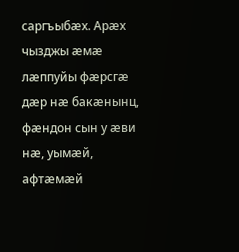саргъыбæх. Арæх чызджы æмæ лæппуйы фæрсгæ дæр нæ бакæнынц, фæндон сын у æви нæ, уымæй, афтæмæй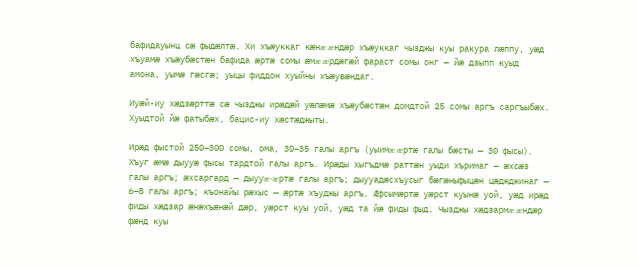бафидауынц сæ фыдæлтæ. Хи хъæуккаг кæнæ æндæр хъæуккаг чызджы куы ракура лæппу, уæд хъуамæ хъæубæстæн бафида æртæ сомы æмæ æрдæгæй фараст сомы онг — йæ дзыпп куыд амона, уымæ гæсгæ; уыцы фиддон хуыйны хъæувæндаг.

Иуæй-иу хæдзæрттæ сæ чызджы ирæдæй уæлæмæ хъæубæстæн домдтой 25 сомы аргъ саргъыбæх. Хуыдтой йæ фатыбæх, бацис-иу хæстæджыты.

Ирæд фыстой 250–300 сомы, ома, 30–35 галы аргъ (уыимæ æртæ галы бæсты — 30 фысы). Хъуг æмæ дыууæ фысы тардтой галы аргъ. Ирæды хыгъдмæ раттæн уыди хъримаг — æхсæз галы аргъ; æхсаргард — дыууæ-æртæ галы аргъ; дыууадæсхъусыг бæгæныфыцæн цæджджинаг — 6–8 галы аргъ; къонайы рæхыс — æртæ хъуджы аргъ. Æфсымæртæ уæрст куынæ уой, уæд ирæд фиды хæдзар æнæхъæнæй дæр, уæрст куы уой, уæд та йæ фиды фыд. Чызджы хæдзармæ æндæр фæнд куы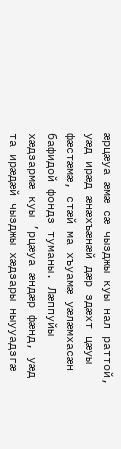æрцæуа æмæ сæ чызджы куы нал раттой, уæд ирæд æнæхъæнæй дæр здæхт цæуы фæстæмæ, стæй ма хъуамæ уæлæмхасæн бафидой фондз туманы. Лæппуйы хæдзармæ куы ’рцæуа æндæр фæнд, уæд та ирæдæй чызджы хæдзары ныууадзгæ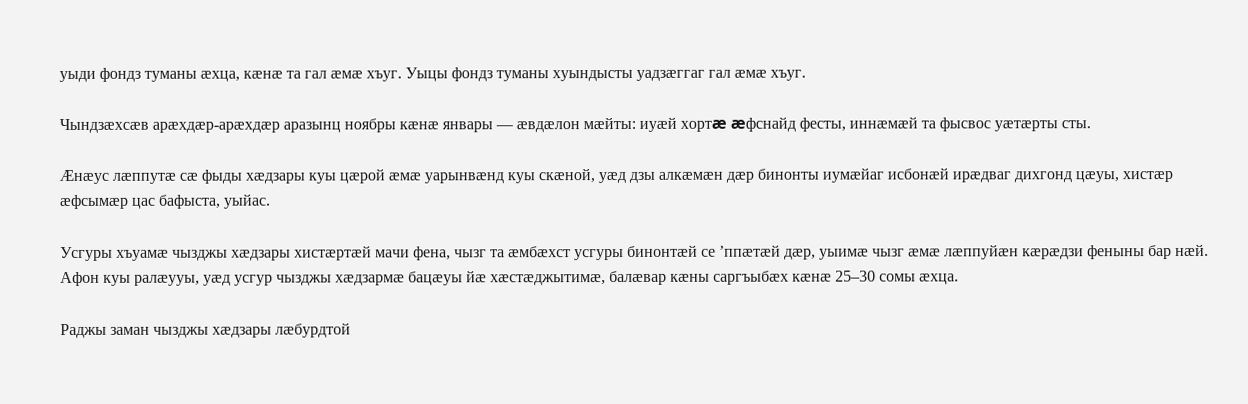уыди фондз туманы æхца, кæнæ та гал æмæ хъуг. Уыцы фондз туманы хуындысты уадзæггаг гал æмæ хъуг.

Чындзæхсæв арæхдæр-арæхдæр аразынц ноябры кæнæ январы — æвдæлон мæйты: иуæй хортæ æфснайд фесты, иннæмæй та фысвос уæтæрты сты.

Æнæус лæппутæ сæ фыды хæдзары куы цæрой æмæ уарынвæнд куы скæной, уæд дзы алкæмæн дæр бинонты иумæйаг исбонæй ирæдваг дихгонд цæуы, хистæр æфсымæр цас бафыста, уыйас.

Усгуры хъуамæ чызджы хæдзары хистæртæй мачи фена, чызг та æмбæхст усгуры бинонтæй се ’ппæтæй дæр, уыимæ чызг æмæ лæппуйæн кæрæдзи феныны бар нæй. Афон куы ралæууы, уæд усгур чызджы хæдзармæ бацæуы йæ хæстæджытимæ, балæвар кæны саргъыбæх кæнæ 25–30 сомы æхца.

Раджы заман чызджы хæдзары лæбурдтой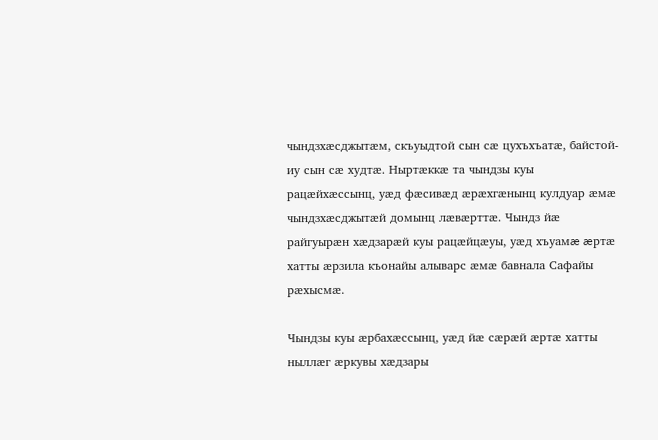чындзхæсджытæм, скъуыдтой сын сæ цухъхъатæ, байстой-иу сын сæ худтæ. Ныртæккæ та чындзы куы рацæйхæссынц, уæд фæсивæд æрæхгæнынц кулдуар æмæ чындзхæсджытæй домынц лæвæрттæ. Чындз йæ райгуырæн хæдзарæй куы рацæйцæуы, уæд хъуамæ æртæ хатты æрзила къонайы алыварс æмæ бавнала Сафайы рæхысмæ.

Чындзы куы æрбахæссынц, уæд йæ сæрæй æртæ хатты ныллæг æркувы хæдзары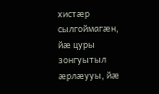хистæр сылгоймагæн, йæ цуры зонгуытыл æрлæууы, йæ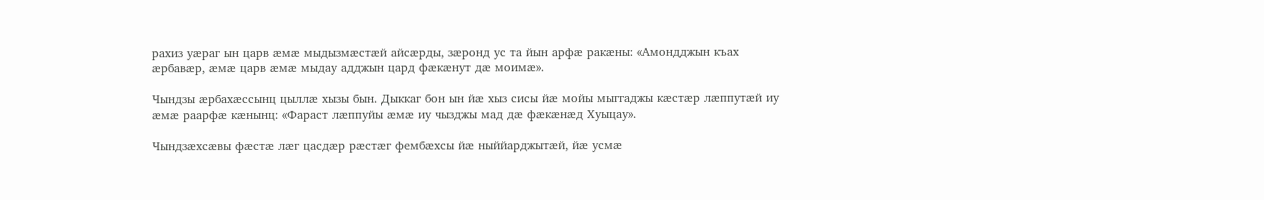рахиз уæраг ын царв æмæ мыдызмæстæй айсæрды, зæронд ус та йын арфæ ракæны: «Амондджын къах æрбавæр, æмæ царв æмæ мыдау адджын цард фæкæнут дæ моимæ».

Чындзы æрбахæссынц цыллæ хызы бын. Дыккаг бон ын йæ хыз сисы йæ мойы мыггаджы кæстæр лæппутæй иу æмæ раарфæ кæнынц: «Фараст лæппуйы æмæ иу чызджы мад дæ фæкæнæд Хуыцау».

Чындзæхсæвы фæстæ лæг цасдæр рæстæг фембæхсы йæ ныййарджытæй, йæ усмæ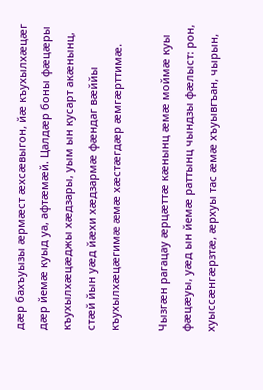дæр бахъуызы æрмæст æхсæвыгон, йæ къухылхæцæг дæр йемæ куыд уа, афтæмæй. Цалдæр боны фæцæры къухылхæцæджы хæдзары, уым ын кусарт акæнынц, стæй йын уæд йæхи хæдзармæ фæндаг вæййы къухылхæцæгимæ æмæ хæстæгдæр æмгæрттимæ.

Чызгæн рагацау æрцæттæ кæнынц æмæ моймæ куы фæцæуы, уæд ын йемæ раттынц чындзы фæлыст: рон, хуыссæнгæрзтæ, æрхуы тас æмæ хъуывгъан, чырын,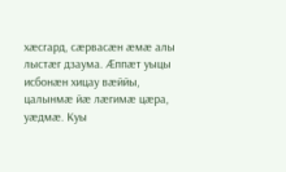хæсгард, сæрвасæн æмæ алы лыстæг дзаума. Æппæт уыцы исбонæн хицау вæййы, цалынмæ йæ лæгимæ цæра, уæдмæ. Куы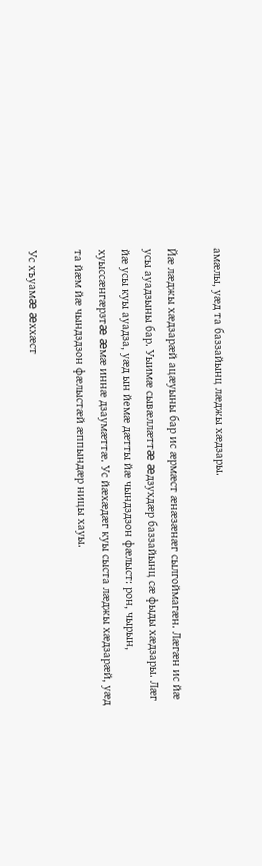амæлы, уæд та баззайынц лæджы хæдзары.

Йæ лæджы хæдзарæй ацæуыны бар ис æрмæст æнæзæнæг сылгоймагæн. Лæгæн ис йæ усы ауадзыны бар. Уыимæ сывæллæттæ æдзухдæр баззайынц сæ фыды хæдзары. Лæг йæ усы куы ауадза, уæд ын йемæ дæтты йæ чындздзон фæлыст: рон, чырын, хуыссæнгæрзтæ æмæ иннæ дзаумæттæ. Ус йæхæдæг куы сыста лæджы хæдзарæй, уæд та йæм йæ чындздзон фæлыстæй æппындæр ницы хауы.

Ус хъуамæ æххæст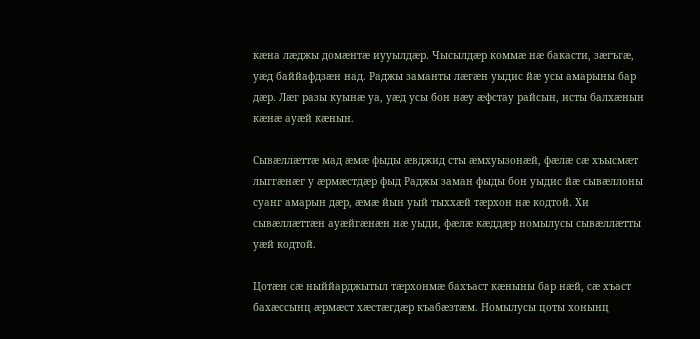кæна лæджы домæнтæ иууылдæр. Чысылдæр коммæ нæ бакасти, зæгъгæ, уæд баййафдзæн над. Раджы заманты лæгæн уыдис йæ усы амарыны бар дæр. Лæг разы куынæ уа, уæд усы бон нæу æфстау райсын, исты балхæнын кæнæ ауæй кæнын.

Сывæллæттæ мад æмæ фыды æвджид сты æмхуызонæй, фæлæ сæ хъысмæт лыггæнæг у æрмæстдæр фыд Раджы заман фыды бон уыдис йæ сывæллоны суанг амарын дæр, æмæ йын уый тыххæй тæрхон нæ кодтой. Хи сывæллæттæн ауæйгæнæн нæ уыди, фæлæ кæддæр номылусы сывæллæтты уæй кодтой.

Цотæн сæ ныййарджытыл тæрхонмæ бахъаст кæныны бар нæй, сæ хъаст бахæссынц æрмæст хæстæгдæр къабæзтæм. Номылусы цоты хонынц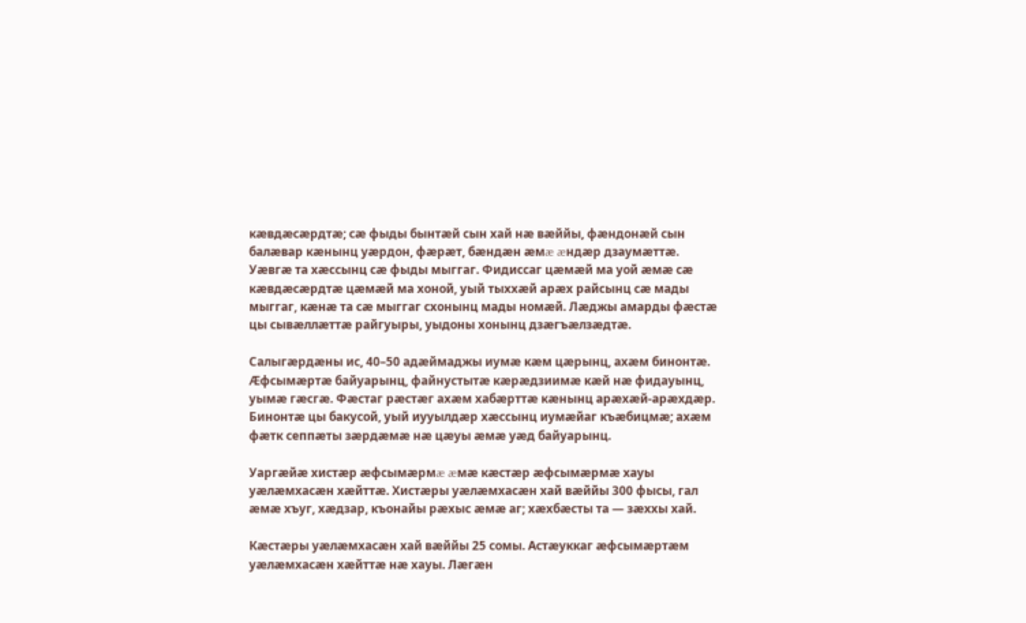кæвдæсæрдтæ; сæ фыды бынтæй сын хай нæ вæййы, фæндонæй сын балæвар кæнынц уæрдон, фæрæт, бæндæн æмæ æндæр дзаумæттæ. Уæвгæ та хæссынц сæ фыды мыггаг. Фидиссаг цæмæй ма уой æмæ сæ кæвдæсæрдтæ цæмæй ма хоной, уый тыххæй арæх райсынц сæ мады мыггаг, кæнæ та сæ мыггаг схонынц мады номæй. Лæджы амарды фæстæ цы сывæллæттæ райгуыры, уыдоны хонынц дзæгъæлзæдтæ.

Салыгæрдæны ис, 40–50 адæймаджы иумæ кæм цæрынц, ахæм бинонтæ. Æфсымæртæ байуарынц, файнустытæ кæрæдзиимæ кæй нæ фидауынц, уымæ гæсгæ. Фæстаг рæстæг ахæм хабæрттæ кæнынц арæхæй-арæхдæр. Бинонтæ цы бакусой, уый иууылдæр хæссынц иумæйаг къæбицмæ; ахæм фæтк сеппæты зæрдæмæ нæ цæуы æмæ уæд байуарынц.

Уаргæйæ хистæр æфсымæрмæ æмæ кæстæр æфсымæрмæ хауы уæлæмхасæн хæйттæ. Хистæры уæлæмхасæн хай вæййы 300 фысы, гал æмæ хъуг, хæдзар, къонайы рæхыс æмæ аг; хæхбæсты та — зæххы хай.

Кæстæры уæлæмхасæн хай вæййы 25 сомы. Астæуккаг æфсымæртæм уæлæмхасæн хæйттæ нæ хауы. Лæгæн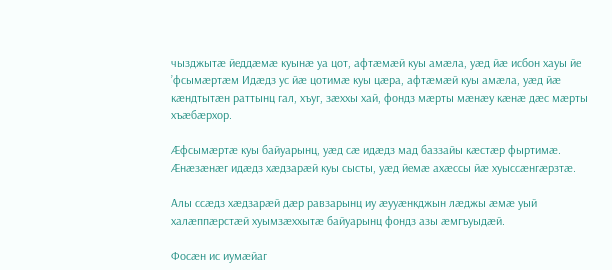чызджытæ йеддæмæ куынæ уа цот, афтæмæй куы амæла, уæд йæ исбон хауы йе ’фсымæртæм Идæдз ус йæ цотимæ куы цæра, афтæмæй куы амæла, уæд йæ кæндтытæн раттынц гал, хъуг, зæххы хай, фондз мæрты мæнæу кæнæ дæс мæрты хъæбæрхор.

Æфсымæртæ куы байуарынц, уæд сæ идæдз мад баззайы кæстæр фыртимæ. Æнæзæнæг идæдз хæдзарæй куы сысты, уæд йемæ ахæссы йæ хуыссæнгæрзтæ.

Алы ссæдз хæдзарæй дæр равзарынц иу æууæнкджын лæджы æмæ уый халæппæрстæй хуымзæххытæ байуарынц фондз азы æмгъуыдæй.

Фосæн ис иумæйаг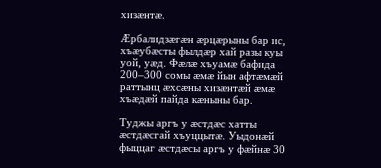хизæнтæ.

Æрбалидзæгæн æрцæрыны бар ис, хъæубæсты фылдæр хай разы куы уой, уæд. Фæлæ хъуамæ бафида 200–300 сомы æмæ йын афтæмæй раттынц æхсæны хизæнтæй æмæ хъæдæй пайда кæныны бар.

Туджы аргъ у æстдæс хатты æстдæсгай хъуццытæ. Уыдонæй фыццаг æстдæсы аргъ у фæйнæ 30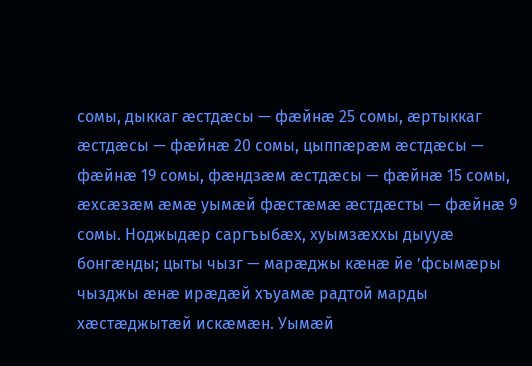сомы, дыккаг æстдæсы — фæйнæ 25 сомы, æртыккаг æстдæсы — фæйнæ 20 сомы, цыппæрæм æстдæсы — фæйнæ 19 сомы, фæндзæм æстдæсы — фæйнæ 15 сомы, æхсæзæм æмæ уымæй фæстæмæ æстдæсты — фæйнæ 9 сомы. Ноджыдæр саргъыбæх, хуымзæххы дыууæ бонгæнды; цыты чызг — марæджы кæнæ йе ’фсымæры чызджы æнæ ирæдæй хъуамæ радтой марды хæстæджытæй искæмæн. Уымæй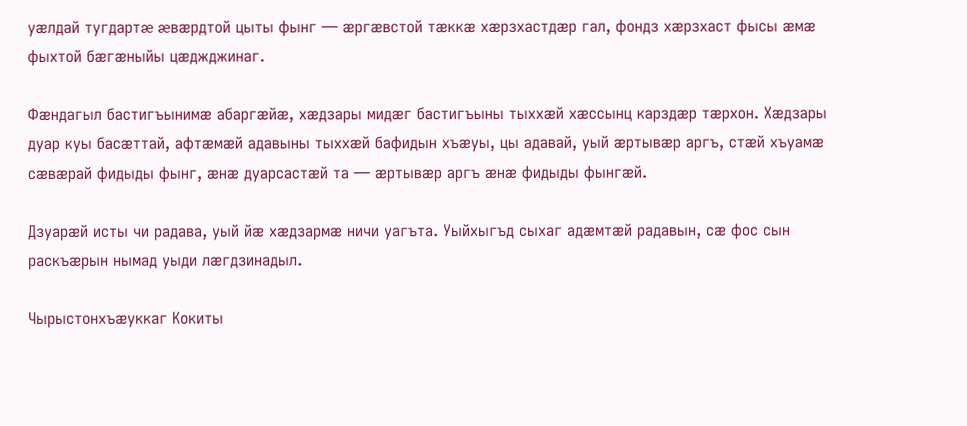уæлдай тугдартæ æвæрдтой цыты фынг — æргæвстой тæккæ хæрзхастдæр гал, фондз хæрзхаст фысы æмæ фыхтой бæгæныйы цæджджинаг.

Фæндагыл бастигъынимæ абаргæйæ, хæдзары мидæг бастигъыны тыххæй хæссынц карздæр тæрхон. Хæдзары дуар куы басæттай, афтæмæй адавыны тыххæй бафидын хъæуы, цы адавай, уый æртывæр аргъ, стæй хъуамæ сæвæрай фидыды фынг, æнæ дуарсастæй та — æртывæр аргъ æнæ фидыды фынгæй.

Дзуарæй исты чи радава, уый йæ хæдзармæ ничи уагъта. Уыйхыгъд сыхаг адæмтæй радавын, сæ фос сын раскъæрын нымад уыди лæгдзинадыл.

Чырыстонхъæуккаг Кокиты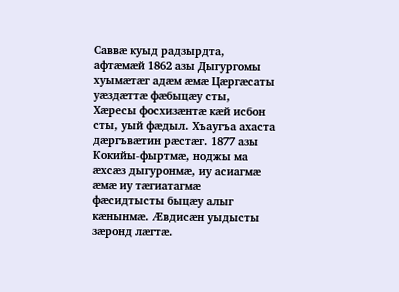Саввæ куыд радзырдта, афтæмæй 1862 азы Дыгургомы хуымæтæг адæм æмæ Цæргæсаты уæздæттæ фæбыцæу сты, Хæресы фосхизæнтæ кæй исбон сты, уый фæдыл. Хъаугъа ахаста дæргъвæтин рæстæг. 1877 азы Кокийы-фыртмæ, ноджы ма æхсæз дыгуронмæ, иу асиагмæ æмæ иу тæгиатагмæ фæсидтысты быцæу алыг кæнынмæ. Æвдисæн уыдысты зæронд лæгтæ.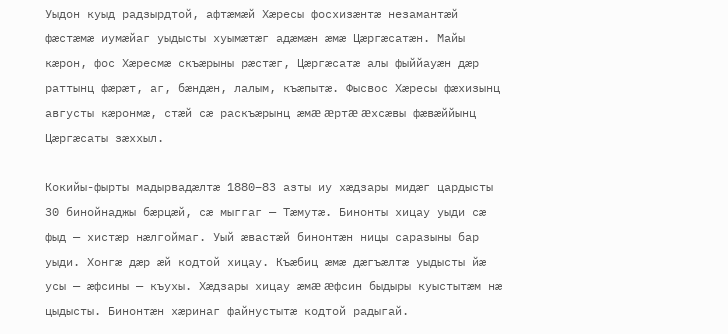Уыдон куыд радзырдтой, афтæмæй Хæресы фосхизæнтæ незамантæй фæстæмæ иумæйаг уыдысты хуымæтæг адæмæн æмæ Цæргæсатæн. Майы кæрон, фос Хæресмæ скъæрыны рæстæг, Цæргæсатæ алы фыййауæн дæр раттынц фæрæт, аг, бæндæн, лалым, къæпытæ. Фысвос Хæресы фæхизынц августы кæронмæ, стæй сæ раскъæрынц æмæ æртæ æхсæвы фæвæййынц Цæргæсаты зæххыл.

Кокийы-фырты мадырвадæлтæ 1880–83 азты иу хæдзары мидæг цардысты 30 бинойнаджы бæрцæй, сæ мыггаг — Тæмутæ. Бинонты хицау уыди сæ фыд — хистæр нæлгоймаг. Уый æвастæй бинонтæн ницы саразыны бар уыди. Хонгæ дæр æй кодтой хицау. Къæбиц æмæ дæгъæлтæ уыдысты йæ усы — æфсины — къухы. Хæдзары хицау æмæ æфсин быдыры куыстытæм нæ цыдысты. Бинонтæн хæринаг файнустытæ кодтой радыгай.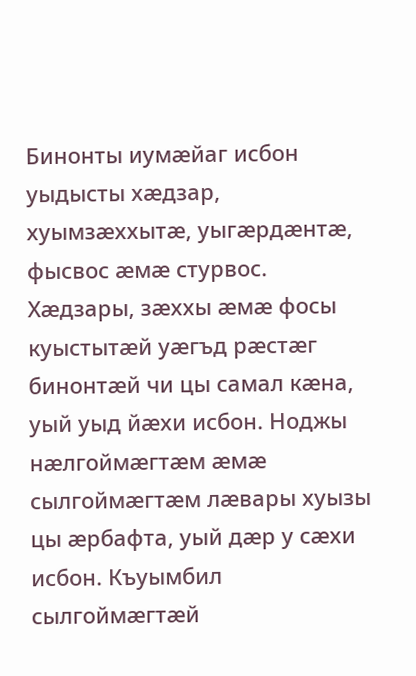Бинонты иумæйаг исбон уыдысты хæдзар, хуымзæххытæ, уыгæрдæнтæ, фысвос æмæ стурвос. Хæдзары, зæххы æмæ фосы куыстытæй уæгъд рæстæг бинонтæй чи цы самал кæна, уый уыд йæхи исбон. Ноджы нæлгоймæгтæм æмæ сылгоймæгтæм лæвары хуызы цы æрбафта, уый дæр у сæхи исбон. Къуымбил сылгоймæгтæй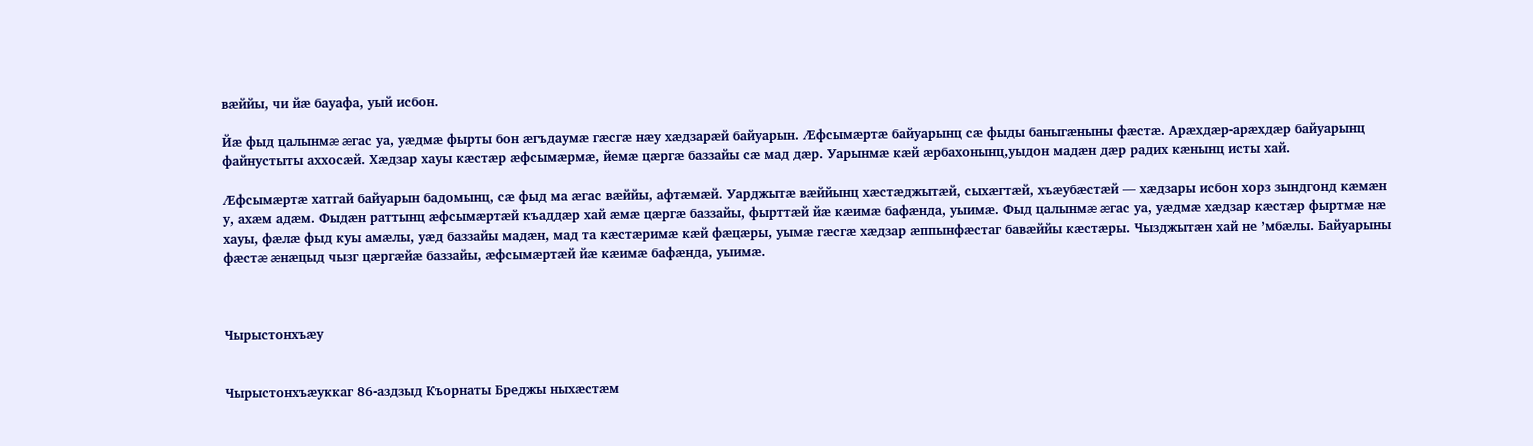вæййы, чи йæ бауафа, уый исбон.

Йæ фыд цалынмæ æгас уа, уæдмæ фырты бон æгъдаумæ гæсгæ нæу хæдзарæй байуарын. Æфсымæртæ байуарынц сæ фыды баныгæныны фæстæ. Арæхдæр-арæхдæр байуарынц файнустыты аххосæй. Хæдзар хауы кæстæр æфсымæрмæ, йемæ цæргæ баззайы сæ мад дæр. Уарынмæ кæй æрбахонынц,уыдон мадæн дæр радих кæнынц исты хай.

Æфсымæртæ хатгай байуарын бадомынц, сæ фыд ма æгас вæййы, афтæмæй. Уарджытæ вæййынц хæстæджытæй, сыхæгтæй, хъæубæстæй — хæдзары исбон хорз зындгонд кæмæн у, ахæм адæм. Фыдæн раттынц æфсымæртæй къаддæр хай æмæ цæргæ баззайы, фырттæй йæ кæимæ бафæнда, уыимæ. Фыд цалынмæ æгас уа, уæдмæ хæдзар кæстæр фыртмæ нæ хауы, фæлæ фыд куы амæлы, уæд баззайы мадæн, мад та кæстæримæ кæй фæцæры, уымæ гæсгæ хæдзар æппынфæстаг бавæййы кæстæры. Чызджытæн хай не ’мбæлы. Байуарыны фæстæ æнæцыд чызг цæргæйæ баззайы, æфсымæртæй йæ кæимæ бафæнда, уыимæ.



Чырыстонхъæу


Чырыстонхъæуккаг 86-аздзыд Къорнаты Бреджы ныхæстæм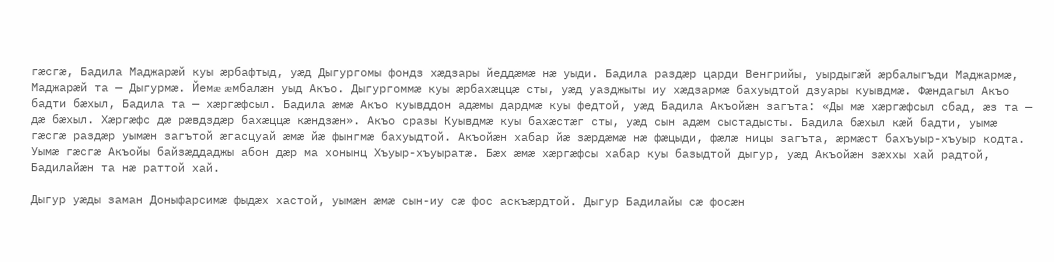гæсгæ, Бадила Маджарæй куы æрбафтыд, уæд Дыгургомы фондз хæдзары йеддæмæ нæ уыди. Бадила раздæр царди Венгрийы, уырдыгæй æрбалыгъди Маджармæ, Маджарæй та — Дыгурмæ. Йемæ æмбалæн уыд Акъо. Дыгургоммæ куы æрбахæццæ сты, уæд уазджыты иу хæдзармæ бахуыдтой дзуары куывдмæ. Фæндагыл Акъо бадти бæхыл, Бадила та — хæргæфсыл. Бадила æмæ Акъо куывддон адæмы дардмæ куы федтой, уæд Бадила Акъойæн загъта: «Ды мæ хæргæфсыл сбад, æз та — дæ бæхыл. Хæргæфс дæ рæвдздæр бахæццæ кæндзæн». Акъо сразы Куывдмæ куы бахæстæг сты, уæд сын адæм сыстадысты. Бадила бæхыл кæй бадти, уымæ гæсгæ раздæр уымæн загътой æгасцуай æмæ йæ фынгмæ бахуыдтой. Акъойæн хабар йæ зæрдæмæ нæ фæцыди, фæлæ ницы загъта, æрмæст бахъуыр-хъуыр кодта. Уымæ гæсгæ Акъойы байзæддаджы абон дæр ма хонынц Хъуыр-хъуыратæ. Бæх æмæ хæргæфсы хабар куы базыдтой дыгур, уæд Акъойæн зæххы хай радтой, Бадилайæн та нæ раттой хай.

Дыгур уæды заман Доныфарсимæ фыдæх хастой, уымæн æмæ сын-иу сæ фос аскъæрдтой. Дыгур Бадилайы сæ фосæн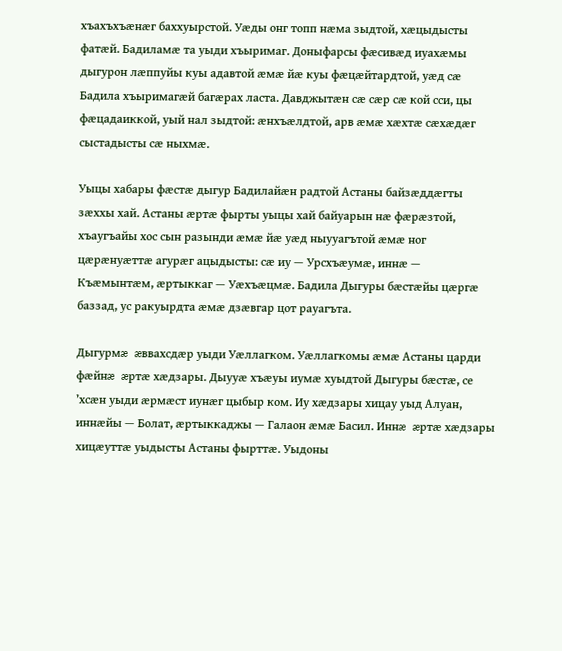хъахъхъæнæг баххуырстой. Уæды онг топп нæма зыдтой, хæцыдысты фатæй. Бадиламæ та уыди хъыримаг. Доныфарсы фæсивæд иуахæмы дыгурон лæппуйы куы адавтой æмæ йæ куы фæцæйтардтой, уæд сæ Бадила хъыримагæй багæрах ласта. Давджытæн сæ сæр сæ кой сси, цы фæцадаиккой, уый нал зыдтой: æнхъæлдтой, арв æмæ хæхтæ сæхæдæг сыстадысты сæ ныхмæ.

Уыцы хабары фæстæ дыгур Бадилайæн радтой Астаны байзæддæгты зæххы хай. Астаны æртæ фырты уыцы хай байуарын нæ фæрæзтой, хъаугъайы хос сын разынди æмæ йæ уæд ныууагътой æмæ ног цæрæнуæттæ агурæг ацыдысты: сæ иу — Урсхъæумæ, иннæ — Къæмынтæм, æртыккаг — Уæхъæцмæ. Бадила Дыгуры бæстæйы цæргæ баззад, ус ракуырдта æмæ дзæвгар цот рауагъта.

Дыгурмæ æввахсдæр уыди Уæллагком. Уæллагкомы æмæ Астаны царди фæйнæ æртæ хæдзары. Дыууæ хъæуы иумæ хуыдтой Дыгуры бæстæ, се ’хсæн уыди æрмæст иунæг цыбыр ком. Иу хæдзары хицау уыд Алуан, иннæйы — Болат, æртыккаджы — Галаон æмæ Басил. Иннæ æртæ хæдзары хицæуттæ уыдысты Астаны фырттæ. Уыдоны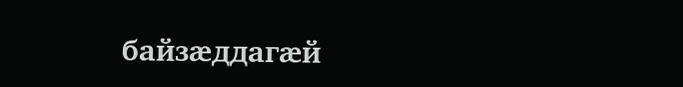байзæддагæй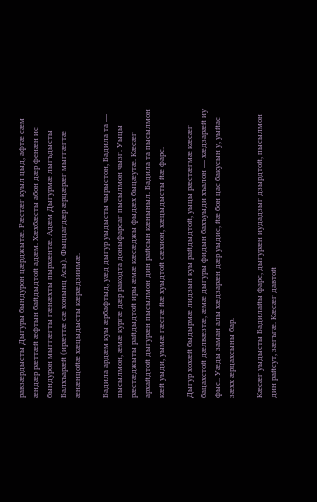равзæрдысты Дыгуры бындурон цæрджытæ. Рæстæг куыл цыд, афтæ сæм æндæр рæттæй æфтын байдыдтой адæм. Хæхбæсты абон дæр фенæн ис бындурон мыггæгты гæнæхты пырхæнтæ. Адæм Дыгурмæ лыгъдысты Балхъарæй (ирæттæ сæ хонынц Асы). Фыццагдæр æрцæрæг мыггæгтæ æнæнцойæ хæцыдысты кæрæдзиимæ.

Бадила ардæм куы æрбафтыд, уæд дыгур уыдысты чырыстон, Бадила та — пысылмон, æмæ кургæ дæр ракодта доныфарсаг пысылмон чызг. Уыцы рæстæджыты райдыдтой иры æмæ кæсæджы фыдæх быцæутæ. Кæсæг архайдтой дыгурæн пысылмон дин райсын кæныныл. Бадила та пысылмон кæй уыди, уымæ гæсгæ йæ хуыдтой сæхион, хæцыдысты йæ фарс.

Дыгур хохæй быдырмæ лидзын куы райдыдтой, уыцы рæстæгмæ кæсæг бацахстой дæлвæзтæ, æмæ дыгуры фидын бахъуыди хъалон — хæдзарæй иу фыс.. Уæды заман алы хæдзарæн дæр уыдис, йæ бон цас бакусын у, уыйас зæхх æрцахсыны бар.

Кæсæг уыдысты Бадилайы фарс, дыгурæн иудадзыг дзырдтой, пысылмон дин райсут, зæгъгæ. Кæсæг давтой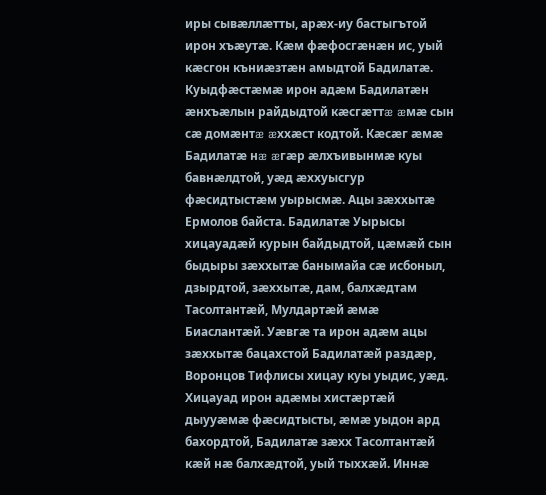иры сывæллæтты, арæх-иу бастыгътой ирон хъæутæ. Кæм фæфосгæнæн ис, уый кæсгон къниæзтæн амыдтой Бадилатæ. Куыдфæстæмæ ирон адæм Бадилатæн æнхъæлын райдыдтой кæсгæттæ æмæ сын сæ домæнтæ æххæст кодтой. Кæсæг æмæ Бадилатæ нæ æгæр æлхъивынмæ куы бавнæлдтой, уæд æххуысгур фæсидтыстæм уырысмæ. Ацы зæххытæ Ермолов байста. Бадилатæ Уырысы хицауадæй курын байдыдтой, цæмæй сын быдыры зæххытæ банымайа сæ исбоныл, дзырдтой, зæххытæ, дам, балхæдтам Тасолтантæй, Мулдартæй æмæ Биаслантæй. Уæвгæ та ирон адæм ацы зæххытæ бацахстой Бадилатæй раздæр, Воронцов Тифлисы хицау куы уыдис, уæд. Хицауад ирон адæмы хистæртæй дыууæмæ фæсидтысты, æмæ уыдон ард бахордтой, Бадилатæ зæхх Тасолтантæй кæй нæ балхæдтой, уый тыххæй. Иннæ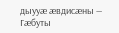дыууæ æвдисæны — Гæбуты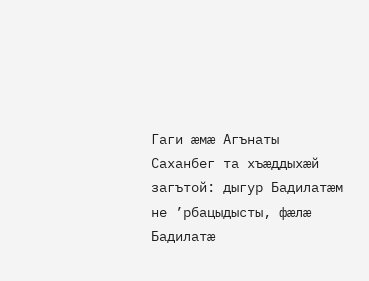Гаги æмæ Агънаты Саханбег та хъæддыхæй загътой: дыгур Бадилатæм не ’рбацыдысты, фæлæ Бадилатæ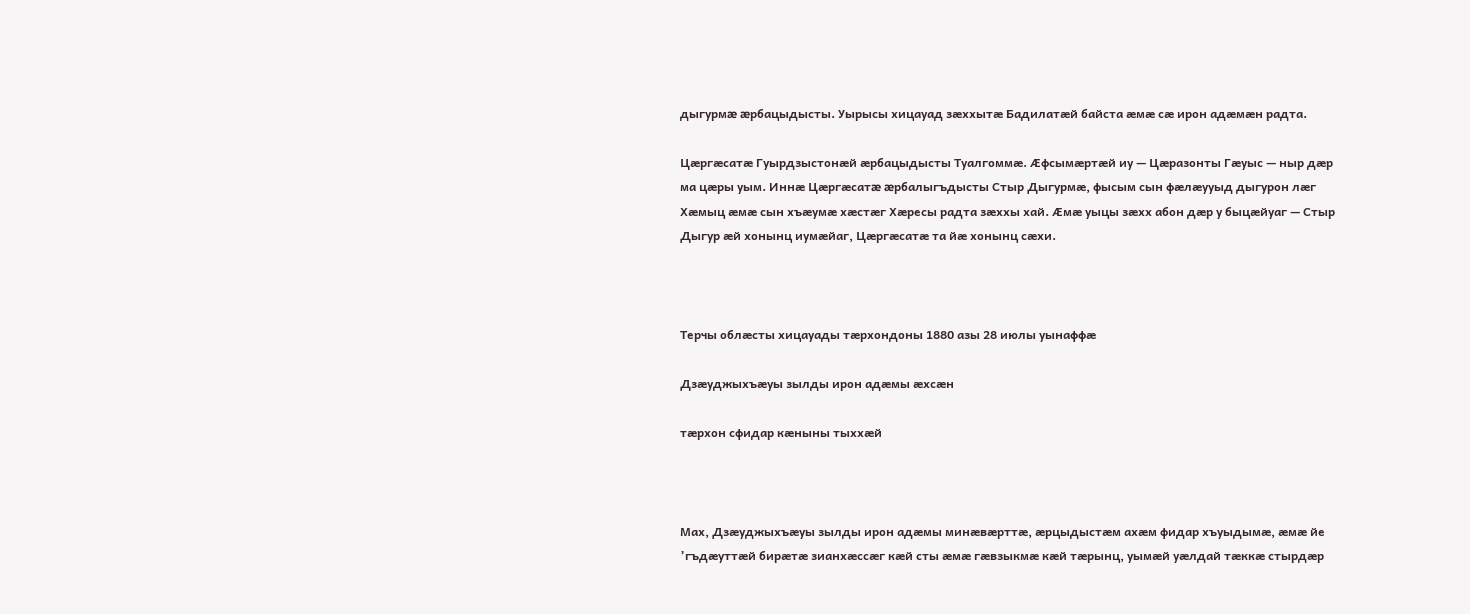дыгурмæ æрбацыдысты. Уырысы хицауад зæххытæ Бадилатæй байста æмæ сæ ирон адæмæн радта.

Цæргæсатæ Гуырдзыстонæй æрбацыдысты Туалгоммæ. Æфсымæртæй иу — Цæразонты Гæуыс — ныр дæр ма цæры уым. Иннæ Цæргæсатæ æрбалыгъдысты Стыр Дыгурмæ, фысым сын фæлæууыд дыгурон лæг Хæмыц æмæ сын хъæумæ хæстæг Хæресы радта зæххы хай. Æмæ уыцы зæхх абон дæр у быцæйуаг — Стыр Дыгур æй хонынц иумæйаг, Цæргæсатæ та йæ хонынц сæхи.



Терчы облæсты хицауады тæрхондоны 1880 азы 28 июлы уынаффæ

Дзæуджыхъæуы зылды ирон адæмы æхсæн

тæрхон сфидар кæныны тыххæй



Мах, Дзæуджыхъæуы зылды ирон адæмы минæвæрттæ, æрцыдыстæм ахæм фидар хъуыдымæ, æмæ йе ’гъдæуттæй бирæтæ зианхæссæг кæй сты æмæ гæвзыкмæ кæй тæрынц, уымæй уæлдай тæккæ стырдæр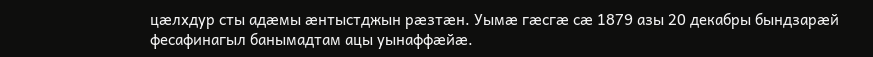цæлхдур сты адæмы æнтыстджын рæзтæн. Уымæ гæсгæ сæ 1879 азы 20 декабры бындзарæй фесафинагыл банымадтам ацы уынаффæйæ.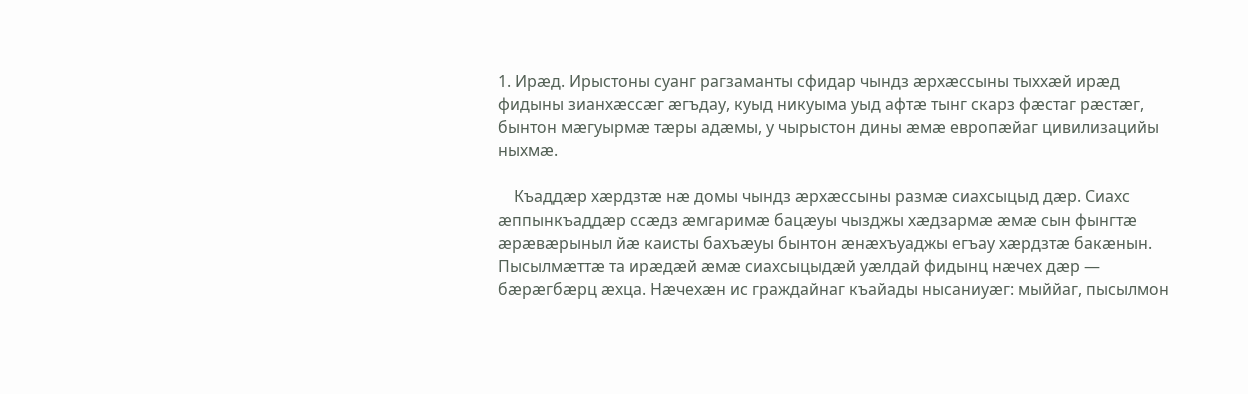1. Ирæд. Ирыстоны суанг рагзаманты сфидар чындз æрхæссыны тыххæй ирæд фидыны зианхæссæг æгъдау, куыд никуыма уыд афтæ тынг скарз фæстаг рæстæг, бынтон мæгуырмæ тæры адæмы, у чырыстон дины æмæ европæйаг цивилизацийы ныхмæ.

    Къаддæр хæрдзтæ нæ домы чындз æрхæссыны размæ сиахсыцыд дæр. Сиахс æппынкъаддæр ссæдз æмгаримæ бацæуы чызджы хæдзармæ æмæ сын фынгтæ æрæвæрыныл йæ каисты бахъæуы бынтон æнæхъуаджы егъау хæрдзтæ бакæнын. Пысылмæттæ та ирæдæй æмæ сиахсыцыдæй уæлдай фидынц нæчех дæр — бæрæгбæрц æхца. Нæчехæн ис граждайнаг къайады нысаниуæг: мыййаг, пысылмон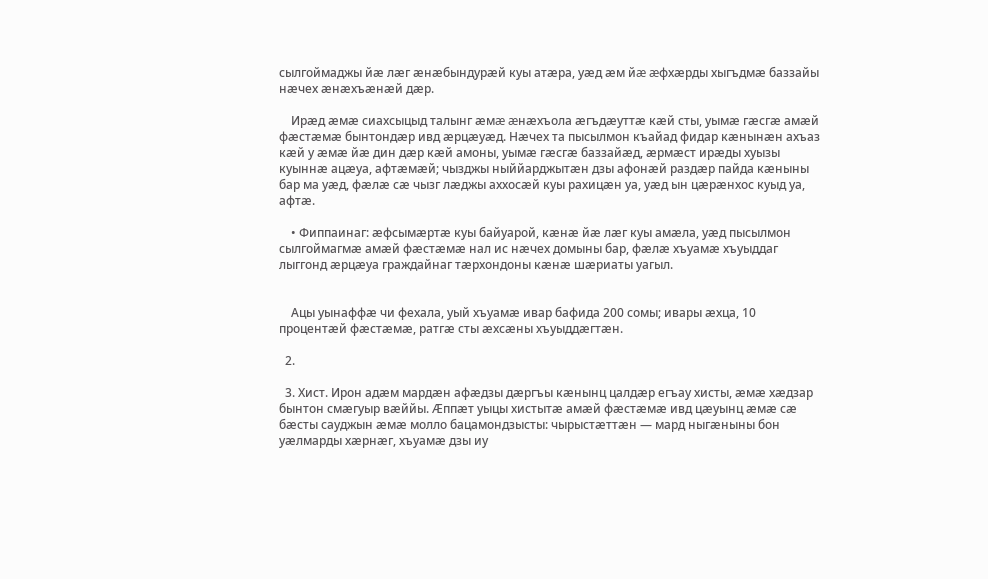сылгоймаджы йæ лæг æнæбындурæй куы атæра, уæд æм йæ æфхæрды хыгъдмæ баззайы нæчех æнæхъæнæй дæр.

    Ирæд æмæ сиахсыцыд талынг æмæ æнæхъола æгъдæуттæ кæй сты, уымæ гæсгæ амæй фæстæмæ бынтондæр ивд æрцæуæд. Нæчех та пысылмон къайад фидар кæнынæн ахъаз кæй у æмæ йæ дин дæр кæй амоны, уымæ гæсгæ баззайæд, æрмæст ирæды хуызы куыннæ ацæуа, афтæмæй; чызджы ныййарджытæн дзы афонæй раздæр пайда кæныны бар ма уæд, фæлæ сæ чызг лæджы аххосæй куы рахицæн уа, уæд ын цæрæнхос куыд уа, афтæ.

    • Фиппаинаг: æфсымæртæ куы байуарой, кæнæ йæ лæг куы амæла, уæд пысылмон сылгоймагмæ амæй фæстæмæ нал ис нæчех домыны бар, фæлæ хъуамæ хъуыддаг лыггонд æрцæуа граждайнаг тæрхондоны кæнæ шæриаты уагыл.


    Ацы уынаффæ чи фехала, уый хъуамæ ивар бафида 200 сомы; ивары æхца, 10 процентæй фæстæмæ, ратгæ сты æхсæны хъуыддæгтæн.

  2.

  3. Хист. Ирон адæм мардæн афæдзы дæргъы кæнынц цалдæр егъау хисты, æмæ хæдзар бынтон смæгуыр вæййы. Æппæт уыцы хистытæ амæй фæстæмæ ивд цæуынц æмæ сæ бæсты сауджын æмæ молло бацамондзысты: чырыстæттæн — мард ныгæныны бон уæлмарды хæрнæг, хъуамæ дзы иу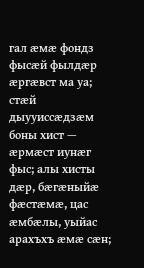гал æмæ фондз фысæй фылдæр æргæвст ма уа; стæй дыууиссæдзæм боны хист — æрмæст иунæг фыс; алы хисты дæр, бæгæныйæ фæстæмæ, цас æмбæлы, уыйас арахъхъ æмæ сæн;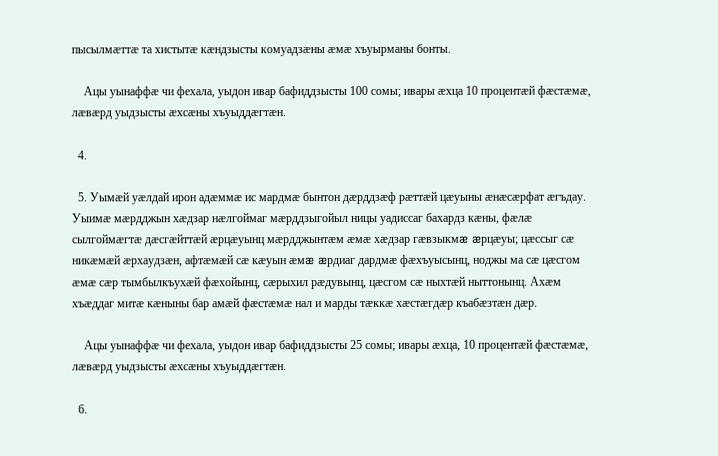пысылмæттæ та хистытæ кæндзысты комуадзæны æмæ хъуырманы бонты.

    Ацы уынаффæ чи фехала, уыдон ивар бафиддзысты 100 сомы; ивары æхца 10 процентæй фæстæмæ, лæвæрд уыдзысты æхсæны хъуыддæгтæн.

  4.

  5. Уымæй уæлдай ирон адæммæ ис мардмæ бынтон дæрддзæф рæттæй цæуыны æнæсæрфат æгъдау. Уыимæ мæрдджын хæдзар нæлгоймаг мæрддзыгойыл ницы уадиссаг бахардз кæны, фæлæ сылгоймæгтæ дæсгæйттæй æрцæуынц мæрдджынтæм æмæ хæдзар гæвзыкмæ æрцæуы; цæссыг сæ никæмæй æрхаудзæн, афтæмæй сæ кæуын æмæ æрдиаг дардмæ фæхъуысынц, ноджы ма сæ цæсгом æмæ сæр тымбылкъухæй фæхойынц, сæрыхил рæдувынц, цæсгом сæ ныхтæй ныттонынц. Ахæм хъæддаг митæ кæныны бар амæй фæстæмæ нал и марды тæккæ хæстæгдæр къабæзтæн дæр.

    Ацы уынаффæ чи фехала, уыдон ивар бафиддзысты 25 сомы; ивары æхца, 10 процентæй фæстæмæ, лæвæрд уыдзысты æхсæны хъуыддæгтæн.

  6.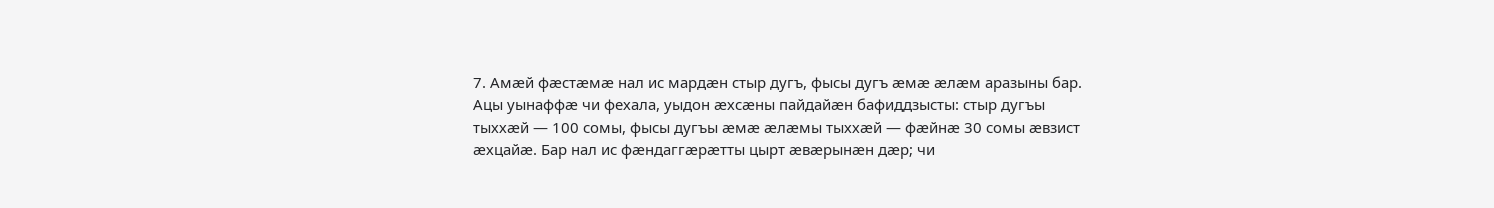7. Амæй фæстæмæ нал ис мардæн стыр дугъ, фысы дугъ æмæ æлæм аразыны бар. Ацы уынаффæ чи фехала, уыдон æхсæны пайдайæн бафиддзысты: стыр дугъы тыххæй — 100 сомы, фысы дугъы æмæ æлæмы тыххæй — фæйнæ 30 сомы æвзист æхцайæ. Бар нал ис фæндаггæрæтты цырт æвæрынæн дæр; чи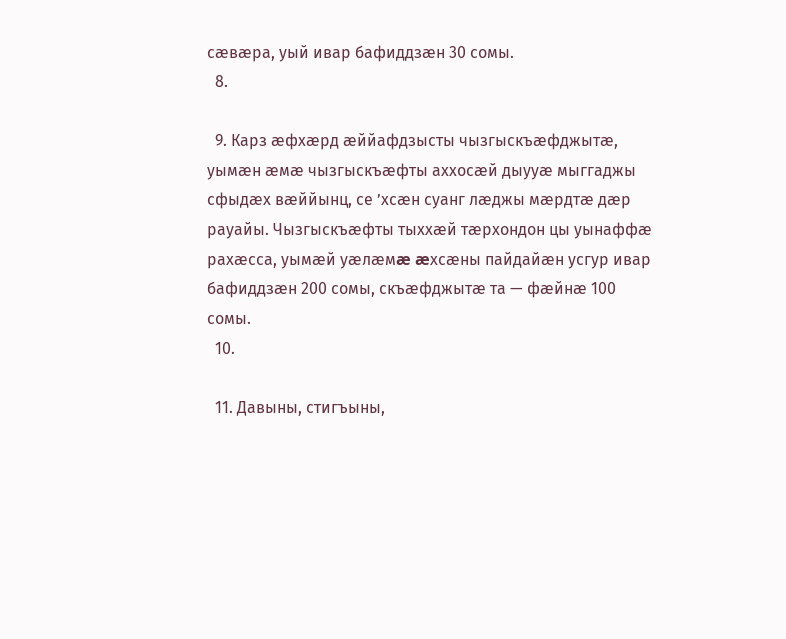сæвæра, уый ивар бафиддзæн 30 сомы.
  8.

  9. Карз æфхæрд æййафдзысты чызгыскъæфджытæ, уымæн æмæ чызгыскъæфты аххосæй дыууæ мыггаджы сфыдæх вæййынц, се ’хсæн суанг лæджы мæрдтæ дæр рауайы. Чызгыскъæфты тыххæй тæрхондон цы уынаффæ рахæсса, уымæй уæлæмæ æхсæны пайдайæн усгур ивар бафиддзæн 200 сомы, скъæфджытæ та — фæйнæ 100 сомы.
  10.

  11. Давыны, стигъыны,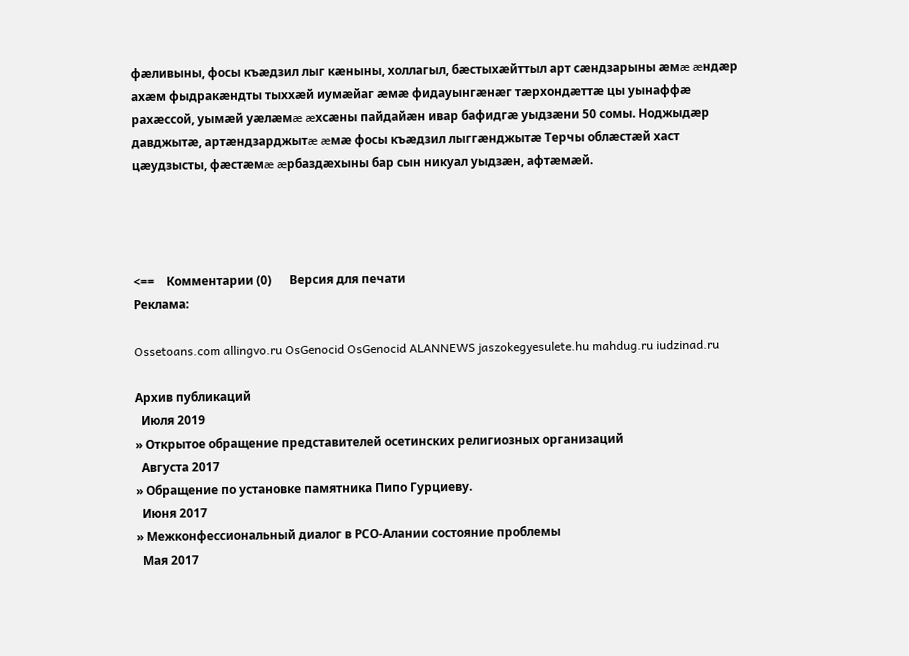фæливыны, фосы къæдзил лыг кæныны, холлагыл, бæстыхæйттыл арт сæндзарыны æмæ æндæр ахæм фыдракæндты тыххæй иумæйаг æмæ фидауынгæнæг тæрхондæттæ цы уынаффæ рахæссой, уымæй уæлæмæ æхсæны пайдайæн ивар бафидгæ уыдзæни 50 сомы. Ноджыдæр давджытæ, артæндзарджытæ æмæ фосы къæдзил лыггæнджытæ Терчы облæстæй хаст цæудзысты, фæстæмæ æрбаздæхыны бар сын никуал уыдзæн, афтæмæй.




<==    Комментарии (0)      Версия для печати
Реклама:

Ossetoans.com allingvo.ru OsGenocid OsGenocid ALANNEWS jaszokegyesulete.hu mahdug.ru iudzinad.ru

Архив публикаций
  Июля 2019
» Открытое обращение представителей осетинских религиозных организаций
  Августа 2017
» Обращение по установке памятника Пипо Гурциеву.
  Июня 2017
» Межконфессиональный диалог в РСО-Алании состояние проблемы
  Мая 2017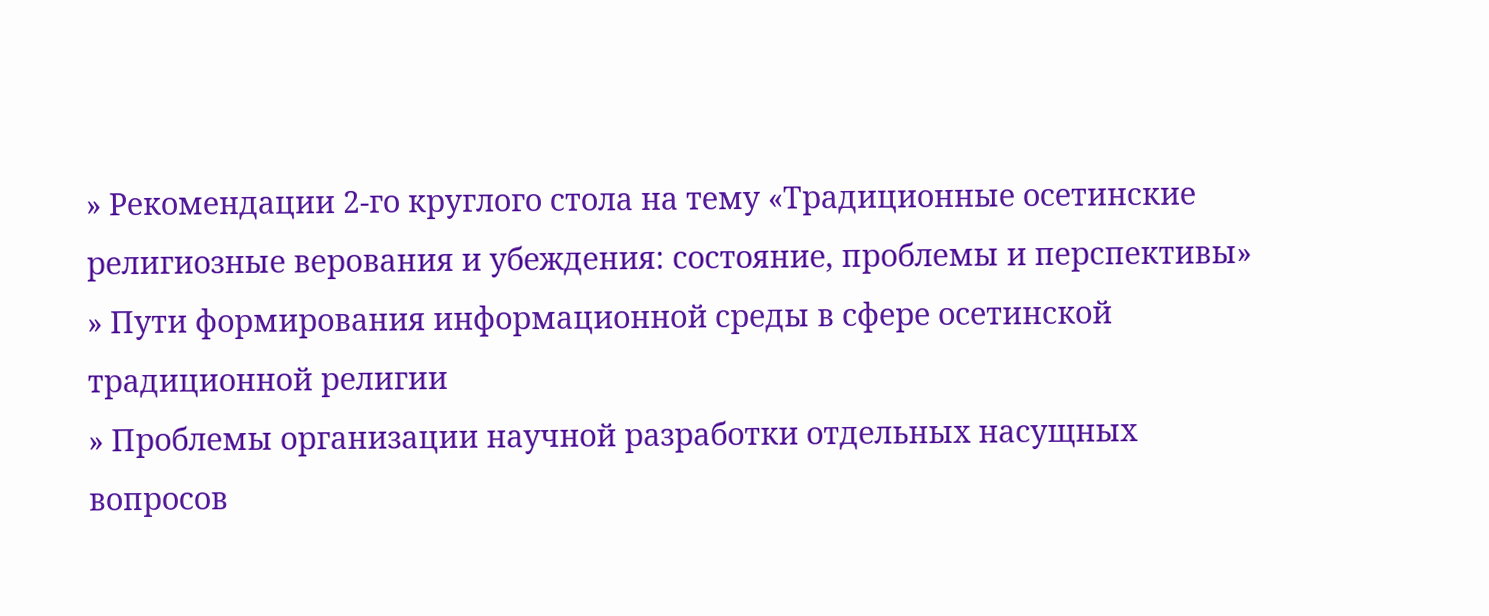» Рекомендации 2-го круглого стола на тему «Традиционные осетинские религиозные верования и убеждения: состояние, проблемы и перспективы»
» Пути формирования информационной среды в сфере осетинской традиционной религии
» Проблемы организации научной разработки отдельных насущных вопросов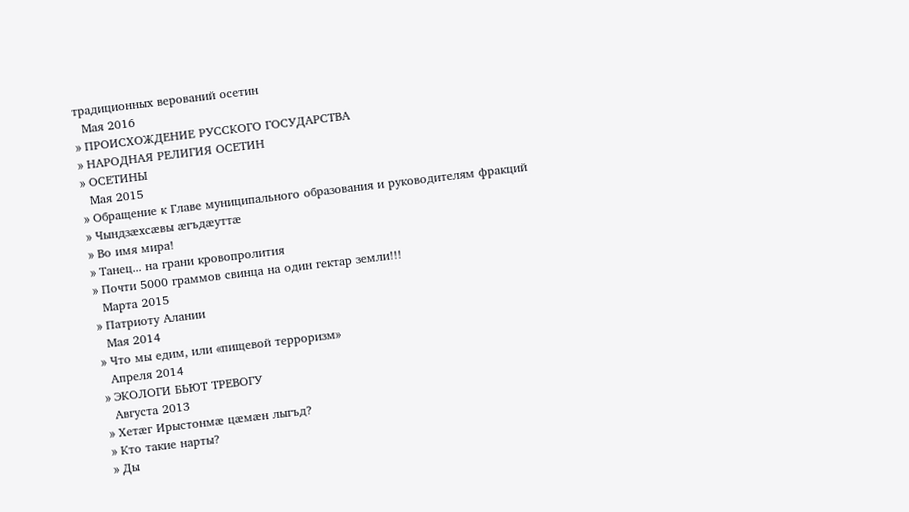традиционных верований осетин
  Мая 2016
» ПРОИСХОЖДЕНИЕ РУССКОГО ГОСУДАРСТВА
» НАРОДНАЯ РЕЛИГИЯ ОСЕТИН
» ОСЕТИНЫ
  Мая 2015
» Обращение к Главе муниципального образования и руководителям фракций
» Чындзӕхсӕвы ӕгъдӕуттӕ
» Во имя мира!
» Танец... на грани кровопролития
» Почти 5000 граммов свинца на один гектар земли!!!
  Марта 2015
» Патриоту Алании
  Мая 2014
» Что мы едим, или «пищевой терроризм»
  Апреля 2014
» ЭКОЛОГИ БЬЮТ ТРЕВОГУ
  Августа 2013
» Хетӕг Ирыстонмӕ цӕмӕн лыгъд?
» Кто такие нарты?
» Ды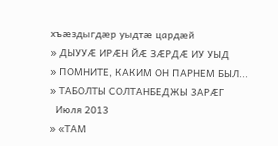хъæздыгдæр уыдтæ цардæй
» ДЫУУӔ ИРӔН ЙӔ ЗӔРДӔ ИУ УЫД
» ПОМНИТЕ, КАКИМ ОН ПАРНЕМ БЫЛ...
» ТАБОЛТЫ СОЛТАНБЕДЖЫ 3АРӔГ
  Июля 2013
» «ТАМ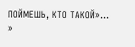ПОЙМЕШЬ, КТО ТАКОЙ»…
»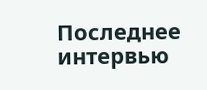Последнее интервью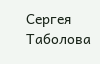Сергея Таболова